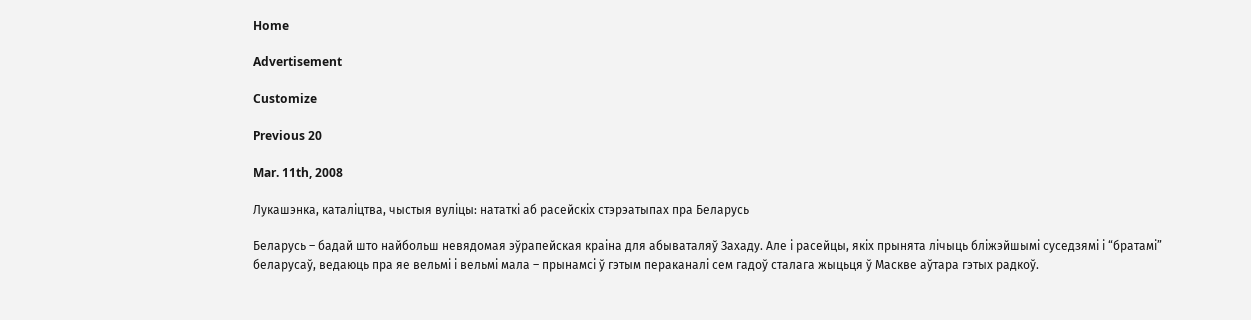Home

Advertisement

Customize

Previous 20

Mar. 11th, 2008

Лукашэнка, каталіцтва, чыстыя вуліцы: нататкі аб расейскіх стэрэатыпах пра Беларусь

Беларусь – бадай што найбольш невядомая эўрапейская краіна для абываталяў Захаду. Але і расейцы, якіх прынята лічыць бліжэйшымі суседзямі і “братамі” беларусаў, ведаюць пра яе вельмі і вельмі мала – прынамсі ў гэтым пераканалі сем гадоў сталага жыцьця ў Маскве аўтара гэтых радкоў.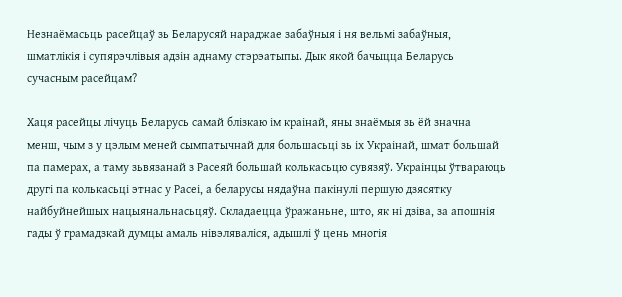Незнаёмасьць расейцаў зь Беларусяй нараджае забаўныя і ня вельмі забаўныя, шматлікія і супярэчлівыя адзін аднаму стэрэатыпы. Дык якой бачыцца Беларусь сучасным расейцам?

Хаця расейцы лічуць Беларусь самай блізкаю ім краінай, яны знаёмыя зь ёй значна менш, чым з у цэлым меней сымпатычнай для большасьці зь іх Украінай, шмат большай па памерах, а таму зьвязанай з Расеяй большай колькасьцю сувязяў. Украінцы ўтвараюць другі па колькасьці этнас у Расеі, а беларусы нядаўна пакінулі першую дзясятку найбуйнейшых нацыянальнасьцяў. Складаецца ўражаньне, што, як ні дзіва, за апошнія гады ў грамадзкай думцы амаль нівэляваліся, адышлі ў цень многія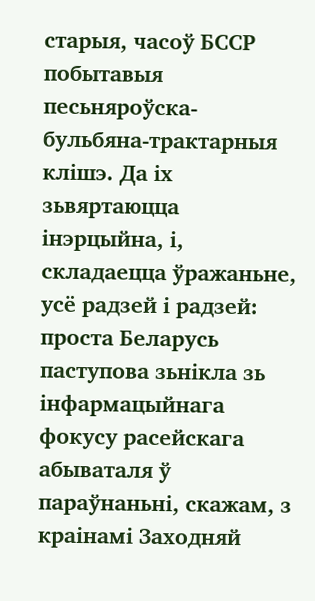старыя, часоў БССР побытавыя песьняроўска-бульбяна-трактарныя клішэ. Да іх зьвяртаюцца інэрцыйна, і, складаецца ўражаньне, усё радзей і радзей: проста Беларусь паступова зьнікла зь інфармацыйнага фокусу расейскага абываталя ў параўнаньні, скажам, з краінамі Заходняй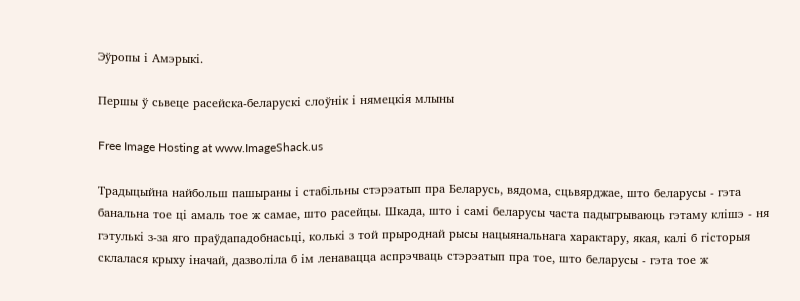Эўропы і Амэрыкі.

Першы ў сьвеце расейска-беларускі слоўнік і нямецкія млыны

Free Image Hosting at www.ImageShack.us

Традыцыйна найбольш пашыраны і стабільны стэрэатып пра Беларусь, вядома, сцьвярджае, што беларусы - гэта банальна тое ці амаль тое ж самае, што расейцы. Шкада, што і самі беларусы часта падыгрываюць гэтаму клішэ - ня гэтулькі з-за яго праўдападобнасьці, колькі з той прыроднай рысы нацыянальнага характару, якая, калі б гісторыя склалася крыху іначай, дазволіла б ім ленавацца аспрэчваць стэрэатып пра тое, што беларусы - гэта тое ж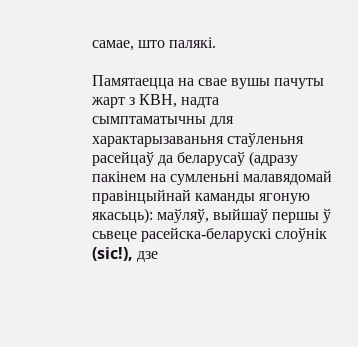самае, што палякі.

Памятаецца на свае вушы пачуты жарт з КВН, надта сымптаматычны для характарызаваньня стаўленьня расейцаў да беларусаў (адразу пакінем на сумленьні малавядомай правінцыйнай каманды ягоную якасьць): маўляў, выйшаў першы ў сьвеце расейска-беларускі слоўнік (sic!), дзе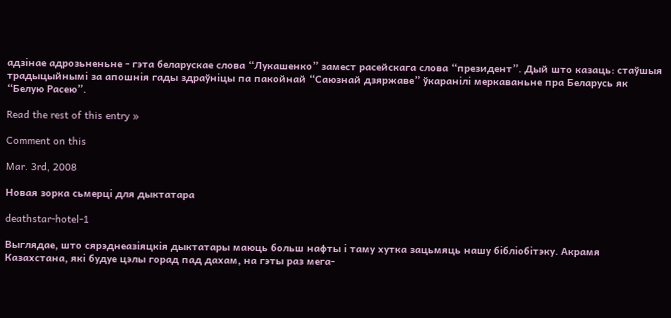адзінае адрозьненьне - гэта беларускае слова “Лукашенко” замест расейскага слова “президент”. Дый што казаць: стаўшыя традыцыйнымі за апошнія гады здраўніцы па пакойнай “Саюзнай дзяржаве” ўкаранілі меркаваньне пра Беларусь як “Белую Расею”.

Read the rest of this entry »

Comment on this

Mar. 3rd, 2008

Новая зорка сьмерці для дыктатара

deathstar-hotel-1

Выглядае, што сярэднеазіяцкія дыктатары маюць больш нафты і таму хутка зацьмяць нашу бібліобітэку. Акрамя Казахстана, які будуе цэлы горад пад дахам, на гэты раз мега-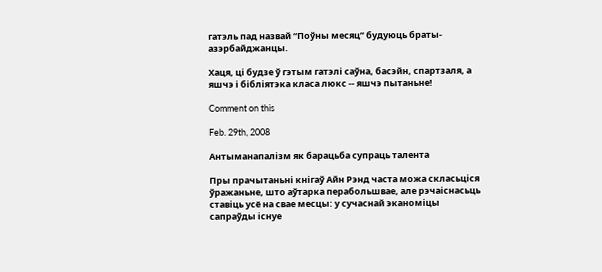гатэль пад назвай “Поўны месяц” будуюць браты-азэрбайджанцы.

Хаця, ці будзе ў гэтым гатэлі саўна, басэйн, спартзаля, а яшчэ і бібліятэка класа люкс -- яшчэ пытаньне!

Comment on this

Feb. 29th, 2008

Антыманапалізм як барацьба супраць талента

Пры прачытаньні кнігаў Айн Рэнд часта можа скласьціся ўражаньне, што аўтарка перабольшвае, але рэчаіснасьць ставіць усё на свае месцы: у сучаснай эканоміцы сапраўды існуе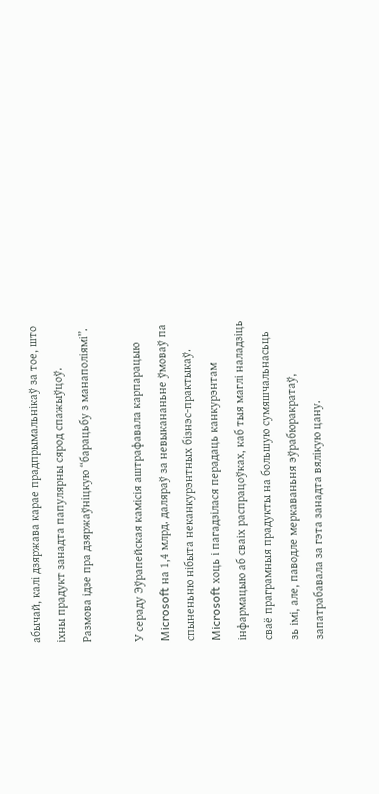абычай, калі дзяржава карае прадпрымальнікаў за тое, што іхны прадукт занадта папулярны сярод спажыўцоў. Размова ідзе пра дзяржаўніцкую “барацьбу з манаполіямі”.

У сераду Эўрапейская камісія аштрафавала карпарацыю Microsoft на 1,4 млрд. даляраў за невыкананьне ўмоваў па спыненьню нібыта неканкурэнтных бізнэс-практыкаў. Microsoft хоць і пагадзілася перадаць канкурэнтам інфармацыю аб сваіх распрацоўках, каб тыя маглі наладзіць сваё праграмныя прадукты на большую сумяшчальнасьць зь імі, але, паводле меркаваньня эўрабюракратаў, запатрабавала за гэта занадта вялікую цану.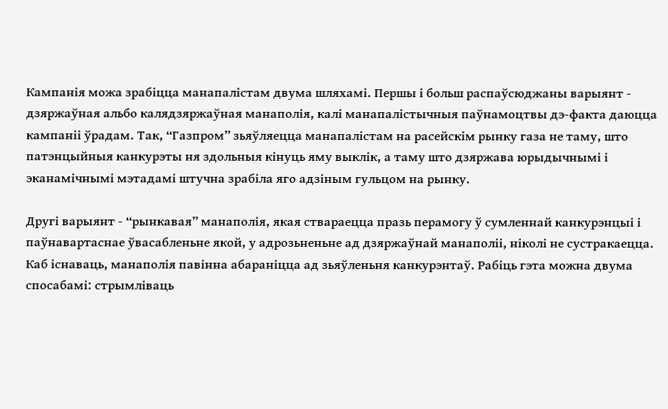Кампанія можа зрабіцца манапалістам двума шляхамі. Першы і больш распаўсюджаны варыянт - дзяржаўная альбо калядзяржаўная манаполія, калі манапалістычныя паўнамоцтвы дэ-факта даюцца кампаніі ўрадам. Так, “Газпром” зьяўляецца манапалістам на расейскім рынку газа не таму, што патэнцыйныя канкурэты ня здольныя кінуць яму выклік, а таму што дзяржава юрыдычнымі і эканамічнымі мэтадамі штучна зрабіла яго адзіным гульцом на рынку.

Другі варыянт - “рынкавая” манаполія, якая ствараецца празь перамогу ў сумленнай канкурэнцыі і паўнавартаснае ўвасабленьне якой, у адрозьненьне ад дзяржаўнай манаполіі, ніколі не сустракаецца. Каб існаваць, манаполія павінна абараніцца ад зьяўленьня канкурэнтаў. Рабіць гэта можна двума спосабамі: стрымліваць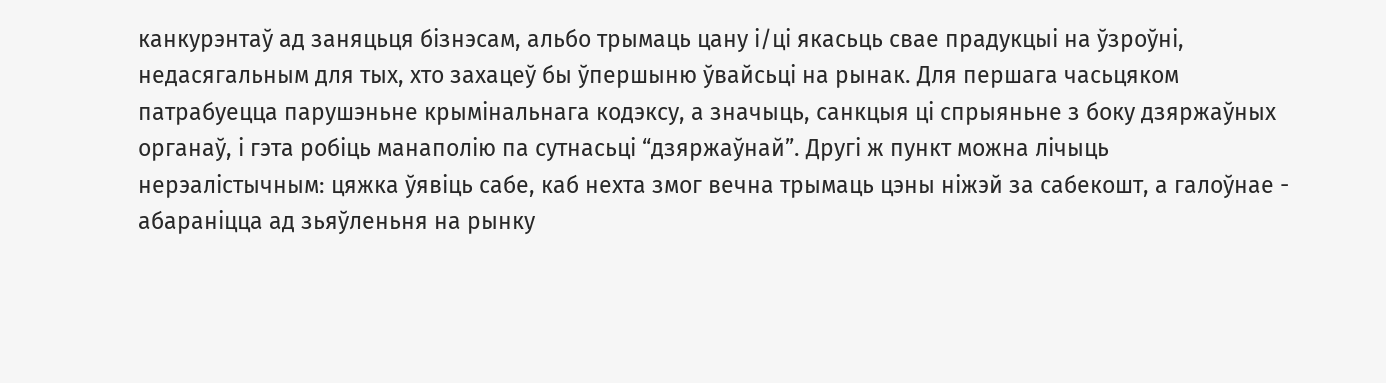канкурэнтаў ад заняцьця бізнэсам, альбо трымаць цану і/ці якасьць свае прадукцыі на ўзроўні, недасягальным для тых, хто захацеў бы ўпершыню ўвайсьці на рынак. Для першага часьцяком патрабуецца парушэньне крымінальнага кодэксу, а значыць, санкцыя ці спрыяньне з боку дзяржаўных органаў, і гэта робіць манаполію па сутнасьці “дзяржаўнай”. Другі ж пункт можна лічыць нерэалістычным: цяжка ўявіць сабе, каб нехта змог вечна трымаць цэны ніжэй за сабекошт, а галоўнае - абараніцца ад зьяўленьня на рынку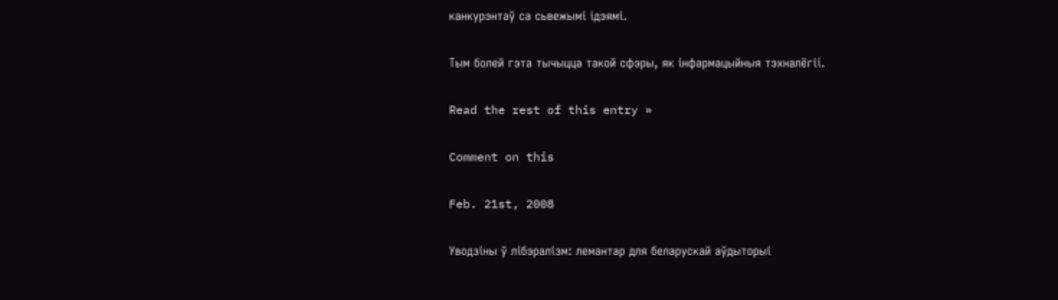канкурэнтаў са сьвежымі ідэямі.

Тым болей гэта тычыцца такой сфэры, як інфармацыйныя тэхналёгіі.

Read the rest of this entry »

Comment on this

Feb. 21st, 2008

Уводзіны ў лібэралізм: лемантар для беларускай аўдыторыі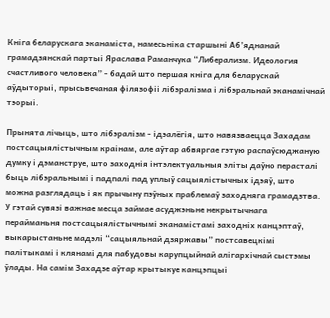Кніга беларускага эканаміста, намесьніка старшыні Аб’яднанай грамадзянскай партыі Яраслава Раманчука “Либерализм. Идеология счастливого человека” - бадай што першая кніга для беларускай аўдыторыі, прысьвечаная філязофіі лібэралізма і лібэральнай эканамічнай тэорыі.

Прынята лічыць, што лібэралізм - ідэалёгія, што навязваецца Захадам постсацыялістычным краінам, але аўтар абвяргае гэтую распаўсюджаную думку і дэманструе, што заходнія інтэлектуальныя эліты даўно перасталі быць лібэральнымі і падпалі пад уплыў сацыялістычных ідэяў, што можна разглядаць і як прычыну пэўных праблемаў заходняга грамадзтва. У гэтай сувязі важнае месца займае асуджэньне некрытычнага перайманьня постсацыялістычнымі эканамістамі заходніх канцэптаў, выкарыстаньне мадэлі “сацыяльнай дзяржавы” постсавецкімі палітыкамі і клянамі для пабудовы карупцыйнай алігархічнай сыстэмы ўлады. На самім Захадзе аўтар крытыкуе канцэпцыі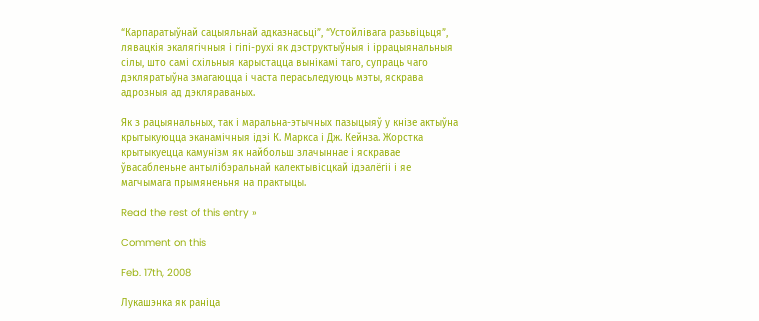“Карпаратыўнай сацыяльнай адказнасьці”, “Устойлівага разьвіцьця”, лявацкія экалягічныя і гіпі-рухі як дэструктыўныя і іррацыянальныя сілы, што самі схільныя карыстацца вынікамі таго, супраць чаго дэкляратыўна змагаюцца і часта перасьледуюць мэты, яскрава адрозныя ад дэкляраваных.

Як з рацыянальных, так і маральна-этычных пазыцыяў у кнізе актыўна крытыкуюцца эканамічныя ідэі К. Маркса і Дж. Кейнза. Жорстка крытыкуецца камунізм як найбольш злачыннае і яскравае ўвасабленьне антылібэральнай калектывісцкай ідэалёгіі і яе магчымага прымяненьня на практыцы.

Read the rest of this entry »

Comment on this

Feb. 17th, 2008

Лукашэнка як раніца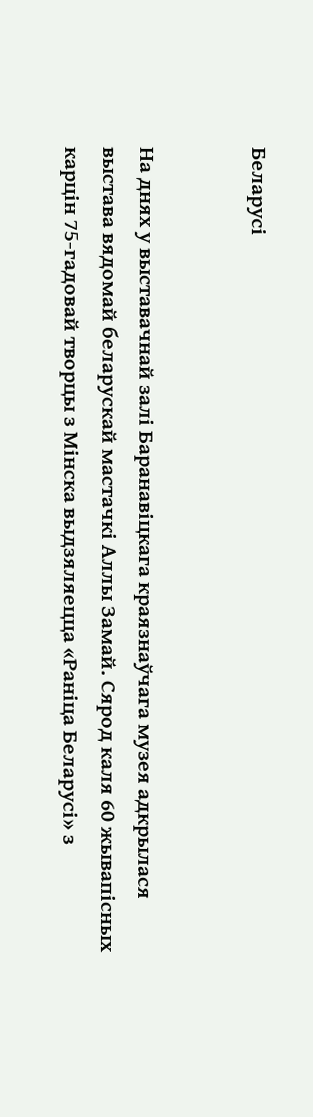Беларусі


На днях у выставачнай залі Баранавіцкага краязнаўчага музея адкрылася выстава вядомай беларускай мастачкі Аллы Замай. Сярод каля 60 жывапісных карцін 75-гадовай творцы з Мінска выдзяляецца «Раніца Беларусі» з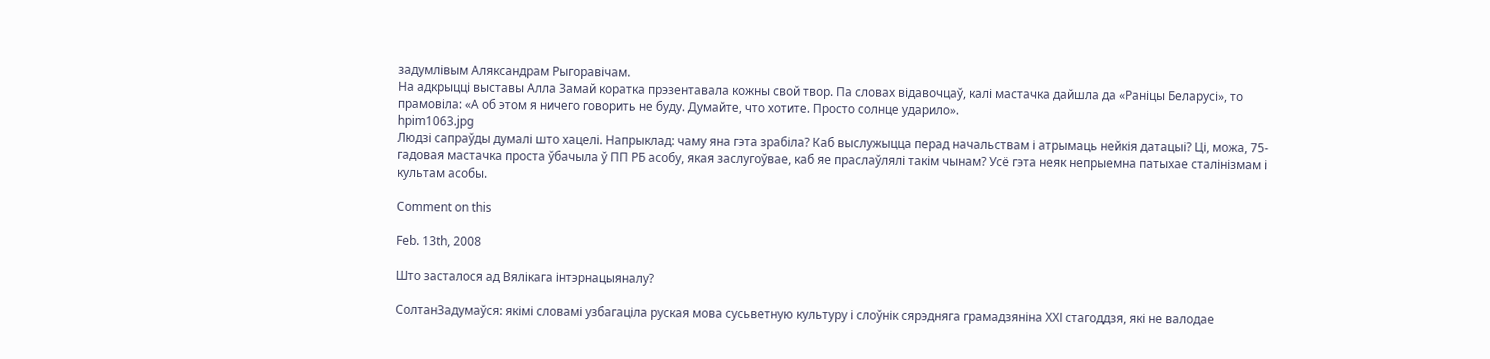задумлівым Аляксандрам Рыгоравічам.
На адкрыцці выставы Алла Замай коратка прэзентавала кожны свой твор. Па словах відавочцаў, калі мастачка дайшла да «Раніцы Беларусі», то прамовіла: «А об этом я ничего говорить не буду. Думайте, что хотите. Просто солнце ударило».
hpim1063.jpg
Людзі сапраўды думалі што хацелі. Напрыклад: чаму яна гэта зрабіла? Каб выслужыцца перад начальствам і атрымаць нейкія датацыі? Ці, можа, 75-гадовая мастачка проста ўбачыла ў ПП РБ асобу, якая заслугоўвае, каб яе праслаўлялі такім чынам? Усё гэта неяк непрыемна патыхае сталінізмам і культам асобы.

Comment on this

Feb. 13th, 2008

Што засталося ад Вялікага інтэрнацыяналу?

СолтанЗадумаўся: якімі словамі узбагаціла руская мова сусьветную культуру і слоўнік сярэдняга грамадзяніна ХХІ стагоддзя, які не валодае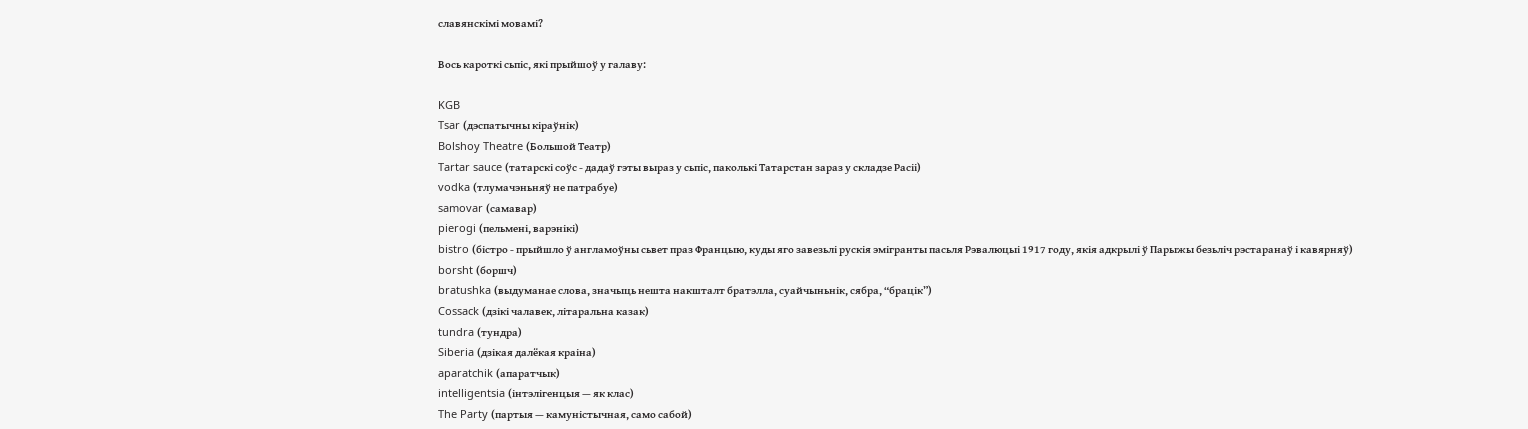славянскімі мовамі?

Вось кароткі сьпіс, які прыйшоў у галаву:

KGB
Tsar (дэспатычны кіраўнік)
Bolshoy Theatre (Большой Театр)
Tartar sauce (татарскі соўс - дадаў гэты выраз у сьпіс, паколькі Татарстан зараз у складзе Расіі)
vodka (тлумачэньняў не патрабуе)
samovar (самавар)
pierogi (пельмені, варэнікі)
bistro (бістро - прыйшло ў англамоўны сьвет праз Францыю, куды яго завезьлі рускія эмігранты пасьля Рэвалюцыі 1917 году, якія адкрылі ў Парыжы безьліч рэстаранаў і кавярняў)
borsht (боршч)
bratushka (выдуманае слова, значыць нешта накшталт братэлла, суайчыньнік, сябра, “брацік”)
Cossack (дзікі чалавек, літаральна казак)
tundra (тундра)
Siberia (дзікая далёкая краіна)
aparatchik (апаратчык)
intelligentsia (інтэлігенцыя — як клас)
The Party (партыя — камуністычная, само сабой)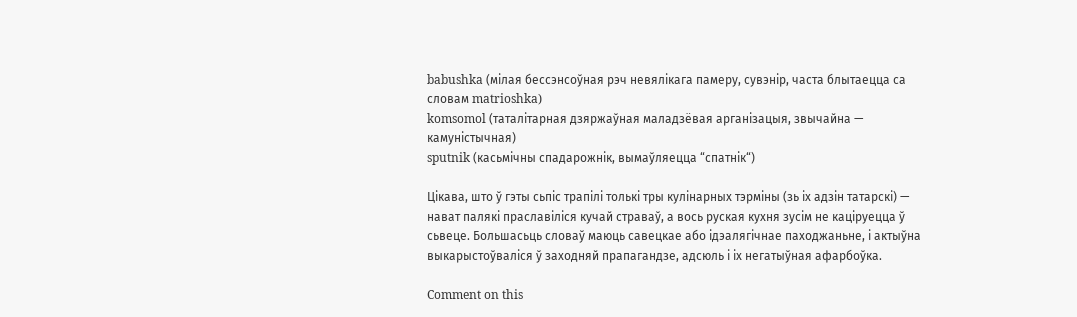babushka (мілая бессэнсоўная рэч невялікага памеру, сувэнір, часта блытаецца са словам matrioshka)
komsomol (таталітарная дзяржаўная маладзёвая арганізацыя, звычайна — камуністычная)
sputnik (касьмічны спадарожнік, вымаўляецца “спатнік“)

Цікава, што ў гэты сьпіс трапілі толькі тры кулінарных тэрміны (зь іх адзін татарскі) — нават палякі праславіліся кучай страваў, а вось руская кухня зусім не каціруецца ў сьвеце. Большасьць словаў маюць савецкае або ідэалягічнае паходжаньне, і актыўна выкарыстоўваліся ў заходняй прапагандзе, адсюль і іх негатыўная афарбоўка.

Comment on this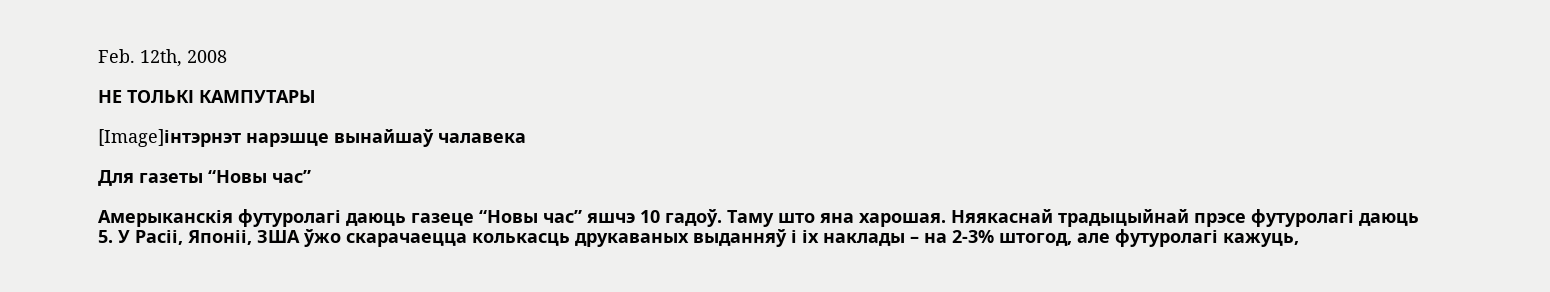Feb. 12th, 2008

НЕ ТОЛЬКІ КАМПУТАРЫ

[Image]інтэрнэт нарэшце вынайшаў чалавека

Для газеты “Новы час”

Амерыканскія футуролагі даюць газеце “Новы час” яшчэ 10 гадоў. Таму што яна харошая. Няякаснай традыцыйнай прэсе футуролагі даюць 5. У Расіі, Японіі, ЗША ўжо скарачаецца колькасць друкаваных выданняў і іх наклады – на 2-3% штогод, але футуролагі кажуць,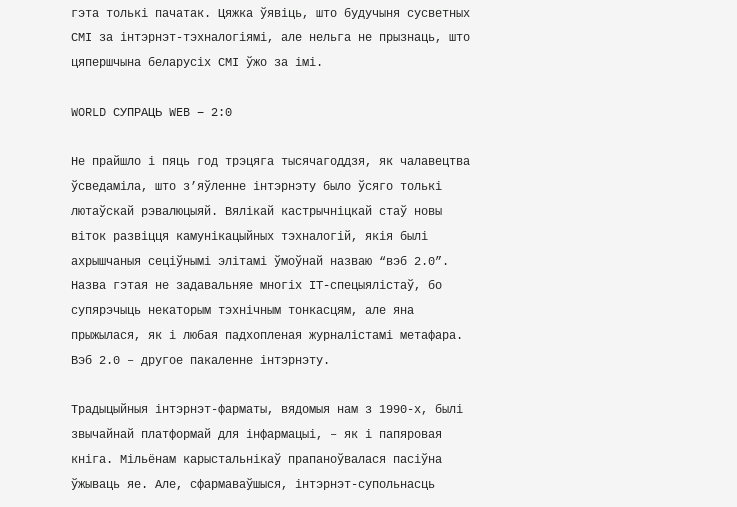гэта толькі пачатак. Цяжка ўявіць, што будучыня сусветных СМІ за інтэрнэт-тэхналогіямі, але нельга не прызнаць, што цяпершчына беларусіх СМІ ўжо за імі.

WORLD СУПРАЦЬ WEB – 2:0

Не прайшло і пяць год трэцяга тысячагоддзя, як чалавецтва ўсведаміла, што з’яўленне інтэрнэту было ўсяго толькі лютаўскай рэвалюцыяй. Вялікай кастрычніцкай стаў новы віток развіцця камунікацыйных тэхналогій, якія былі ахрышчаныя сеціўнымі элітамі ўмоўнай назваю “вэб 2.0”. Назва гэтая не задавальняе многіх IT-спецыялістаў, бо супярэчыць некаторым тэхнічным тонкасцям, але яна прыжылася, як і любая падхопленая журналістамі метафара. Вэб 2.0 – другое пакаленне інтэрнэту.

Традыцыйныя інтэрнэт-фарматы, вядомыя нам з 1990-х, былі звычайнай платформай для інфармацыі, – як і папяровая кніга. Мільёнам карыстальнікаў прапаноўвалася пасіўна ўжываць яе. Але, сфармаваўшыся, інтэрнэт-супольнасць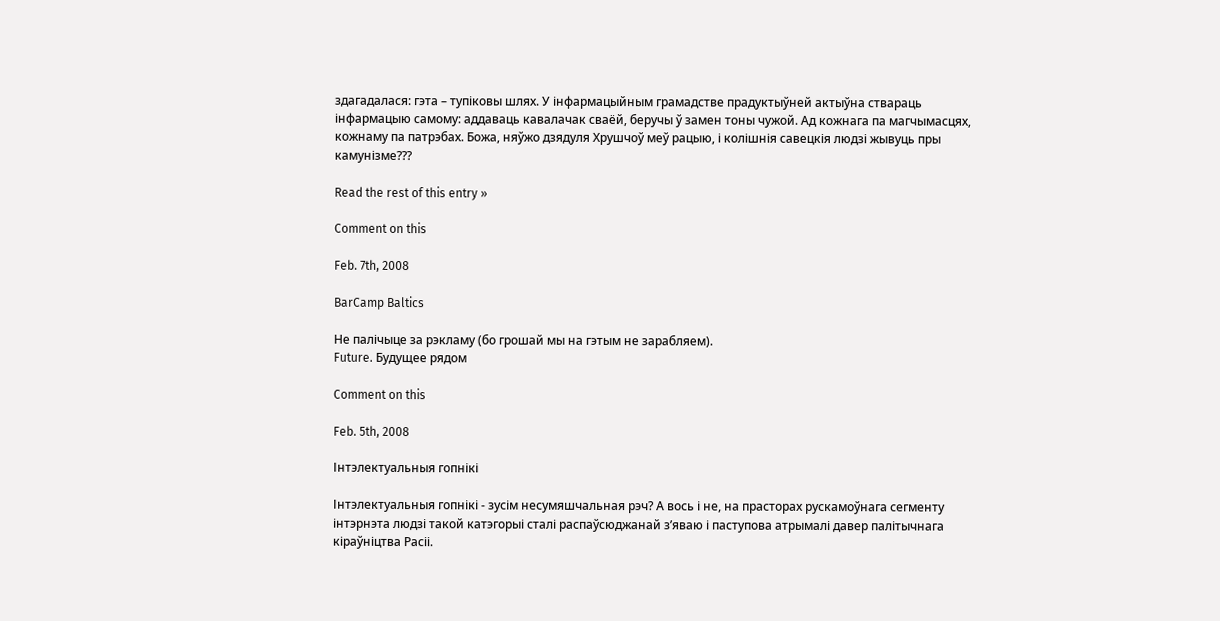здагадалася: гэта – тупіковы шлях. У інфармацыйным грамадстве прадуктыўней актыўна ствараць інфармацыю самому: аддаваць кавалачак сваёй, беручы ў замен тоны чужой. Ад кожнага па магчымасцях, кожнаму па патрэбах. Божа, няўжо дзядуля Хрушчоў меў рацыю, і колішнія савецкія людзі жывуць пры камунізме???

Read the rest of this entry »

Comment on this

Feb. 7th, 2008

BarCamp Baltics

Не палічыце за рэкламу (бо грошай мы на гэтым не зарабляем).
Future. Будущее рядом

Comment on this

Feb. 5th, 2008

Інтэлектуальныя гопнікі

Інтэлектуальныя гопнікі - зусім несумяшчальная рэч? А вось і не, на прасторах рускамоўнага сегменту інтэрнэта людзі такой катэгорыі сталі распаўсюджанай з’яваю і паступова атрымалі давер палітычнага кіраўніцтва Расіі.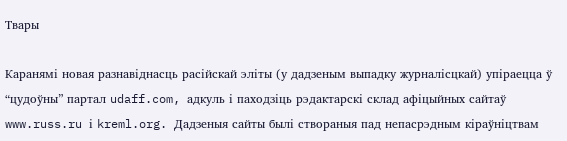Твары

Каранямі новая разнавіднасць расійскай эліты (у дадзеным выпадку журналісцкай) упіраецца ў “цудоўны” партал udaff.com, адкуль і паходзіць рэдактарскі склад афіцыйных сайтаў www.russ.ru і kreml.org. Дадзеныя сайты былі створаныя пад непасрэдным кіраўніцтвам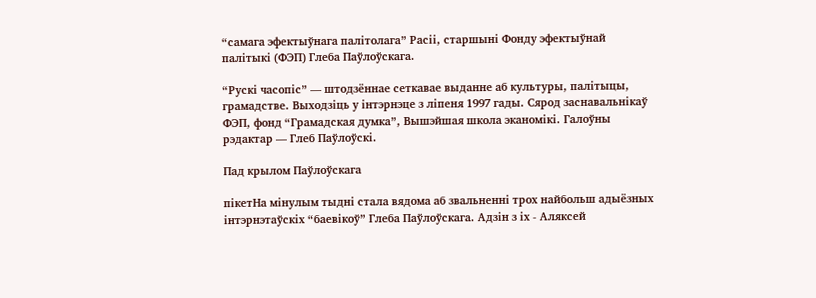“самага эфектыўнага палітолага” Расіі, старшыні Фонду эфектыўнай палітыкі (ФЭП) Глеба Паўлоўскага.

“Рускі часопіс” — штодзённае сеткавае выданне аб культуры, палітыцы, грамадстве. Выходзіць у інтэрнэце з ліпеня 1997 гады. Сярод заснавальнікаў ФЭП, фонд “Грамадская думка”, Вышэйшая школа эканомікі. Галоўны рэдактар — Глеб Паўлоўскі.

Пад крылом Паўлоўскага

пікетНа мінулым тыдні стала вядома аб звальненні трох найбольш адыёзных інтэрнэтаўскіх “баевікоў” Глеба Паўлоўскага. Адзін з іх - Аляксей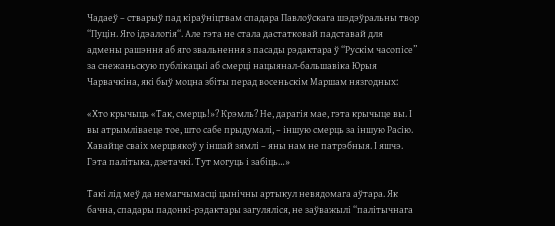Чадаеў – стварыў пад кіраўніцтвам спадара Павлоўскага шэдэўральны твор “Пуцін. Яго ідэалогія“. Але гэта не стала дастатковай падставай для адмены рашэння аб яго звальнення з пасады рэдактара ў “Рускім часопісе” за снежаньскую публікацыі аб смерці нацыянал-бальшавіка Юрыя Чарвачкіна, які быў моцна збіты перад восеньскім Маршам нязгодных:

«Хто крычыць «Так, смерць!»? Крэмль? Не, дарагія мае, гэта крычыце вы. І вы атрымліваеце тое, што сабе прыдумалі, – іншую смерць за іншую Расію. Хавайце сваіх мерцвякоў у іншай зямлі – яны нам не патрэбныя. І яшчэ. Гэта палітыка, дзетачкі. Тут могуць і забіць…»

Такі лід меў да немагчымасці цынічны артыкул невядомага аўтара. Як бачна, спадары падонкі-рэдактары загуляліся, не заўважылі “палітычнага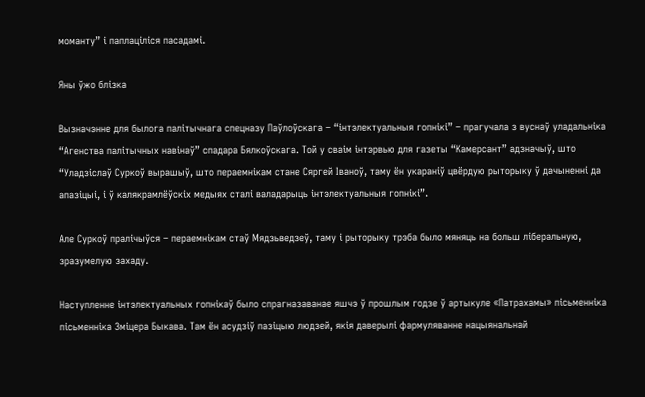моманту” і паплаціліся пасадамі.

Яны ўжо блізка

Вызначэнне для былога палітычнага спецназу Паўлоўскага – “інтэлектуальныя гопнікі” – прагучала з вуснаў уладальніка “Агенства палітычных навінаў” спадара Бялкоўскага. Той у сваім інтэрвью для газеты “Камерсант” адзначыў, што “Уладзіслаў Суркоў вырашыў, што пераемнікам стане Сяргей Іваноў, таму ён укараніў цвёрдую рыторыку ў дачыненні да апазіцыі, і ў калякрамлёўскіх медыях сталі валадарыць інтэлектуальныя гопнікі”.

Але Суркоў пралічыўся – пераемнікам стаў Мядзьведзеў, таму і рыторыку трэба было мяняць на больш ліберальную, зразумелую захаду.

Наступленне інтэлектуальных гопнікаў было спрагназаванае яшчэ ў прошлым годзе ў артыкуле «Патрахамы» пісьменніка пісьменніка Зміцера Быкава. Там ён асудзіў пазіцыю людзей, якія даверылі фармуляванне нацыянальнай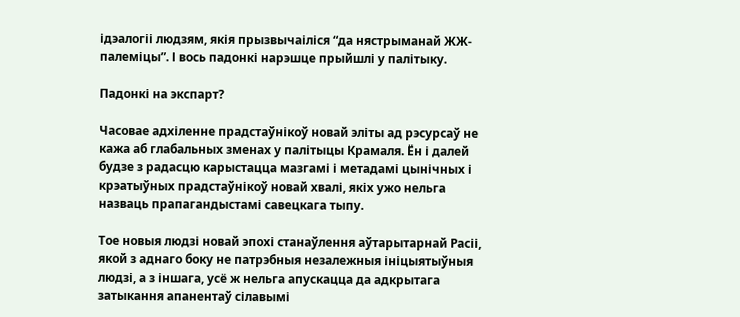ідэалогіі людзям, якія прызвычаіліся “да нястрыманай ЖЖ-палеміцы”. І вось падонкі нарэшце прыйшлі у палітыку.

Падонкі на экспарт?

Часовае адхіленне прадстаўнікоў новай эліты ад рэсурсаў не кажа аб глабальных зменах у палітыцы Крамаля. Ён і далей будзе з радасцю карыстацца мазгамі і метадамі цынічных і крэатыўных прадстаўнікоў новай хвалі, якіх ужо нельга назваць прапагандыстамі савецкага тыпу.

Тое новыя людзі новай эпохі станаўлення аўтарытарнай Расіі, якой з аднаго боку не патрэбныя незалежныя ініцыятыўныя людзі, а з іншага, усё ж нельга апускацца да адкрытага затыкання апанентаў сілавымі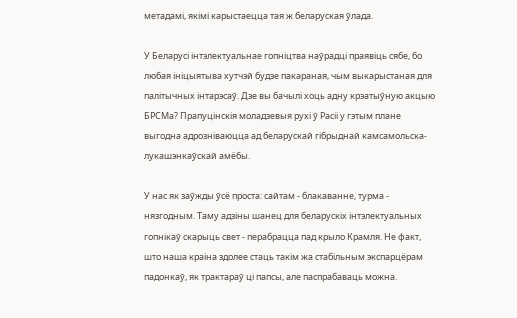метадамі, якімі карыстаецца тая ж беларуская ўлада.

У Беларусі інтэлектуальнае гопніцтва наўрадці праявіць сябе, бо любая ініцыятыва хутчэй будзе пакараная, чым выкарыстаная для палітычных інтарэсаў. Дзе вы бачылі хоць адну крэатыўную акцыю БРСМа? Прапуцінскія моладзевыя рухі ў Расіі у гэтым плане выгодна адрозніваюцца ад беларускай гібрыднай камсамольска-лукашэнкаўскай амёбы.

У нас як заўжды ўсё проста: сайтам - блакаванне, турма - нязгодным. Таму адзіны шанец для беларускіх інтэлектуальных гопнікаў скарыць свет - перабрацца пад крыло Крамля. Не факт, што наша краіна здолее стаць такім жа стабільным экспарцёрам падонкаў, як трактараў ці папсы, але паспрабаваць можна.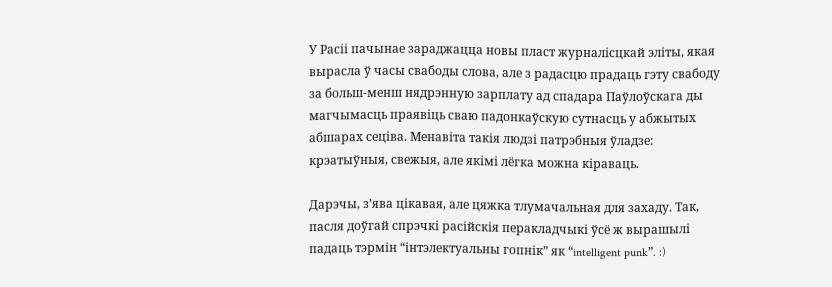У Расіі пачынае зараджацца новы пласт журналісцкай эліты, якая вырасла ў часы свабоды слова, але з радасцю прадаць гэту свабоду за больш-менш нядрэнную зарплату ад спадара Паўлоўскага ды магчымасць праявіць сваю падонкаўскую сутнасць у абжытых абшарах сеціва. Менавіта такія людзі патрэбныя ўладзе: крэатыўныя, свежыя, але якімі лёгка можна кіраваць.

Дарэчы, з’ява цікавая, але цяжка тлумачальная для захаду. Так, пасля доўгай спрэчкі расійскія перакладчыкі ўсё ж вырашылі падаць тэрмін “інтэлектуальны гопнік” як “intelligent punk”. :)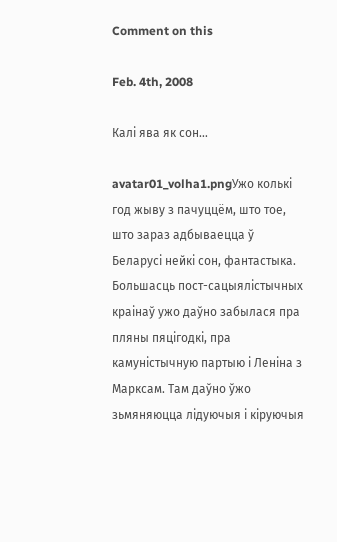Comment on this

Feb. 4th, 2008

Калі ява як сон…

avatar01_volha1.pngУжо колькі год жыву з пачуццём, што тое, што зараз адбываецца ў Беларусі нейкі сон, фантастыка. Большасць пост-сацыялістычных краінаў ужо даўно забылася пра пляны пяцігодкі, пра камуністычную партыю і Леніна з Марксам. Там даўно ўжо зьмяняюцца лідуючыя і кіруючыя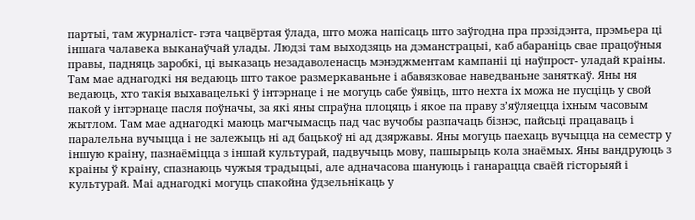партыі, там журналіст- гэта чацвёртая ўлада, што можа напісаць што заўгодна пра прэзідэнта, прэмьера ці іншага чалавека выканаўчай улады. Людзі там выходзяць на дэманстрацыі, каб абараніць свае працоўныя правы, падняць заробкі, ці выказаць незадаволенасць мэнэджментам кампаніі ці наўпрост- уладай краіны. Там мае аднагодкі ня ведаюць што такое размеркаваньне і абавязковае наведваньне заняткаў. Яны ня ведаюць, хто такія выхавацелькі ў інтэрнаце і не могуць сабе ўявіць, што нехта іх можа не пусціць у свой пакой у інтэрнаце пасля поўначы, за які яны спраўна плоцяць і якое па праву з’яўляецца іхным часовым жытлом. Там мае аднагодкі маюць магчымасць пад час вучобы разпачаць бізнэс, пайсьці працаваць і паралельна вучыцца і не залежыць ні ад бацькоў ні ад дзяржавы. Яны могуць паехаць вучыцца на семестр у іншую краіну, пазнаёміцца з іншай культурай, падвучыць мову, пашырыць кола знаёмых. Яны вандруюць з краіны ў краіну, спазнаюць чужыя традыцыі, але адначасова шануюць і ганарацца сваёй гісторыяй і культурай. Маі аднагодкі могуць спакойна ўдзельнікаць у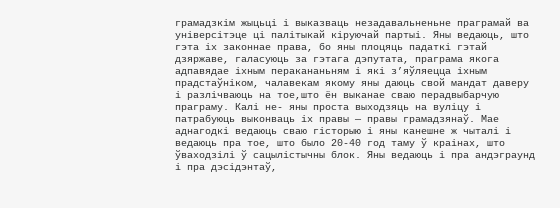грамадзкім жыцьці і выказваць незадавальненьне праграмай ва універсітэце ці палітыкай кіруючай партыі. Яны ведаюць, што гэта іх законнае права, бо яны плоцяць падаткі гэтай дзяржаве, галасуюць за гэтага дэпутата, праграма якога адпавядае іхным перакананьням і які з’яўляецца іхным прадстаўніком, чалавекам якому яны даюць свой мандат даверу і разлічваюць на тое,што ён выканае сваю перадвыбарчую праграму. Калі не- яны проста выходзяць на вуліцу і патрабуюць выконваць іх правы — правы грамадзянаў. Мае аднагодкі ведаюць сваю гісторыю і яны канешне ж чыталі і ведаюць пра тое, што было 20-40 год таму ў краінах, што ўваходзілі ў сацылістычны блок. Яны ведаюць і пра андэграунд і пра дэсідэнтаў,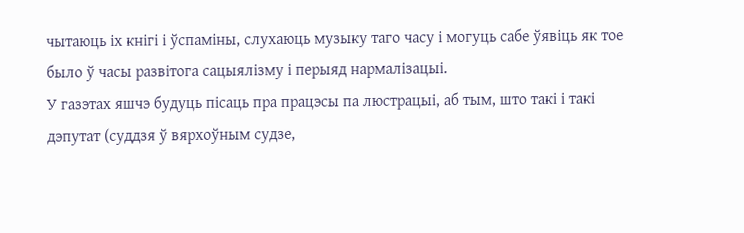чытаюць іх кнігі і ўспаміны, слухаюць музыку таго часу і могуць сабе ўявіць як тое было ў часы развітога сацыялізму і перыяд нармалізацыі.
У газэтах яшчэ будуць пісаць пра працэсы па люстрацыі, аб тым, што такі і такі дэпутат (суддзя ў вярхоўным судзе,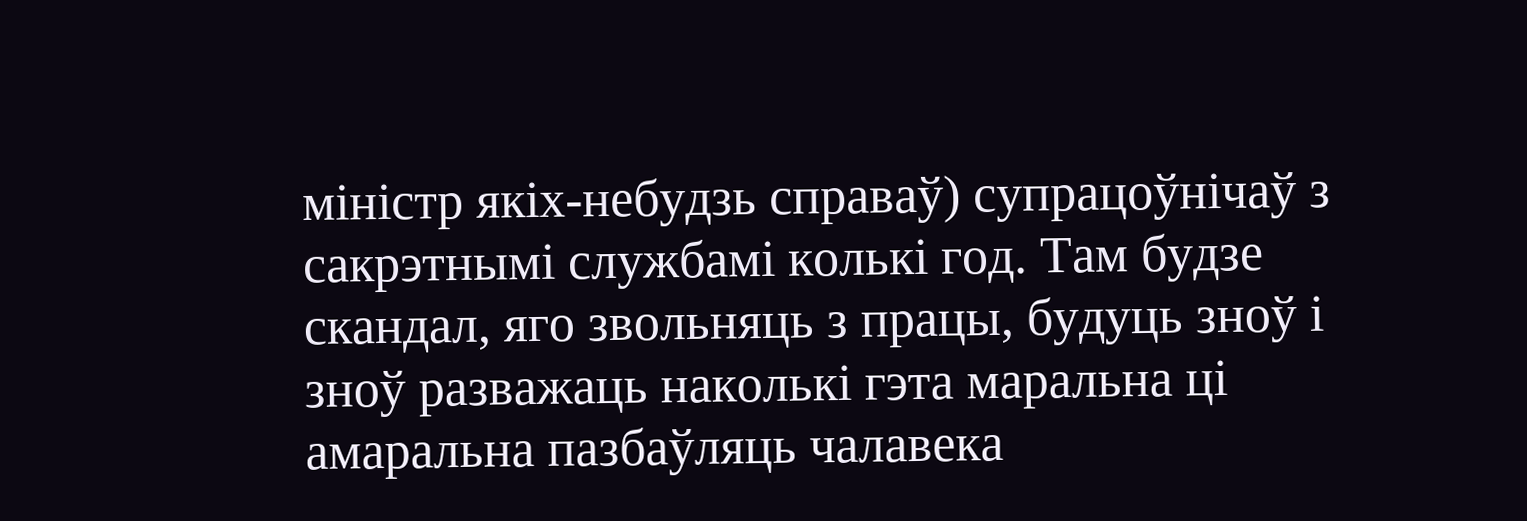міністр якіх-небудзь справаў) супрацоўнічаў з сакрэтнымі службамі колькі год. Там будзе скандал, яго звольняць з працы, будуць зноў і зноў разважаць наколькі гэта маральна ці амаральна пазбаўляць чалавека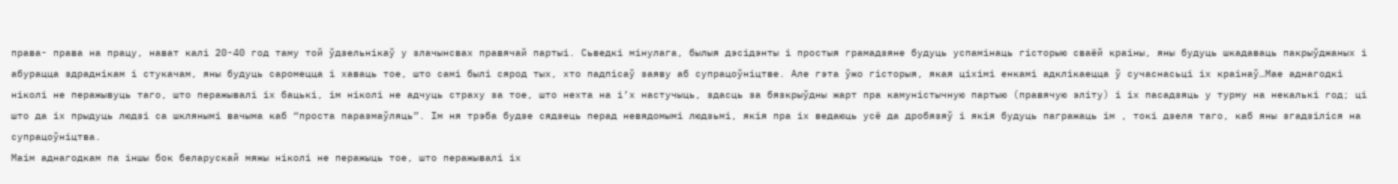права- права на працу, нават калі 20-40 год таму той ўдзельнікаў у злачынсвах правячай партыі. Сьведкі мінулага, былыя дэсідэнты і простыя грамадзяне будуць успамінаць гісторыю сваёй краіны, яны будуць шкадаваць пакрыўджаных і абурацца здраднікам і стукачам, яны будуць саромецца і хаваць тое, што самі былі сярод тых, хто падпісаў заяву аб супрацоўніцтве. Але гэта ўжо гісторыя, якая ціхімі енкамі адклікаецца ў сучаснасьці іх краінаў…Мае аднагодкі ніколі не перажывуць таго, што перажывалі іх бацькі, ім ніколі не адчуць страху за тое, што нехта на і’х настучыць, здасць за бязкрыўдны жарт пра камуністычную партыю (правячую эліту) і іх пасадзяць у турму на некалькі год; ці што да іх прыдуць людзі са шклянымі вачыма каб “проста паразмаўляць”. Ім ня трэба будзе сядзець перад невядомымі людзьмі, якія пра іх ведаюць усё да дробязяў і якія будуць пагражаць ім , токі дзеля таго, каб яны згадзіліся на супрацоўніцтва.
Маім аднагодкам па іншы бок беларускай мяжы ніколі не перажыць тое, што перажывалі іх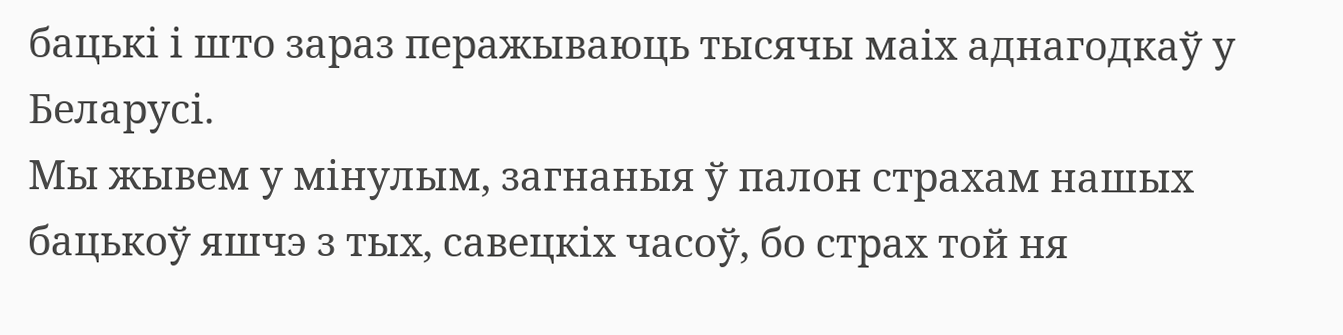бацькі і што зараз перажываюць тысячы маіх аднагодкаў у Беларусі.
Мы жывем у мінулым, загнаныя ў палон страхам нашых бацькоў яшчэ з тых, савецкіх часоў, бо страх той ня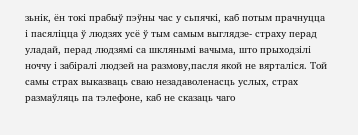зьнік, ён токі прабыў пэўны час у сьпячкі, каб потым прачнуцца і пасяліцца ў людзях усё ў тым самым выглядзе- страху перад уладай, перад людзямі са шклянымі вачыма, што прыходзілі ноччу і забіралі людзей на размову,пасля якой не вярталіся. Той самы страх выказваць сваю незадаволенасць услых, страх размаўляць па тэлефоне, каб не сказаць чаго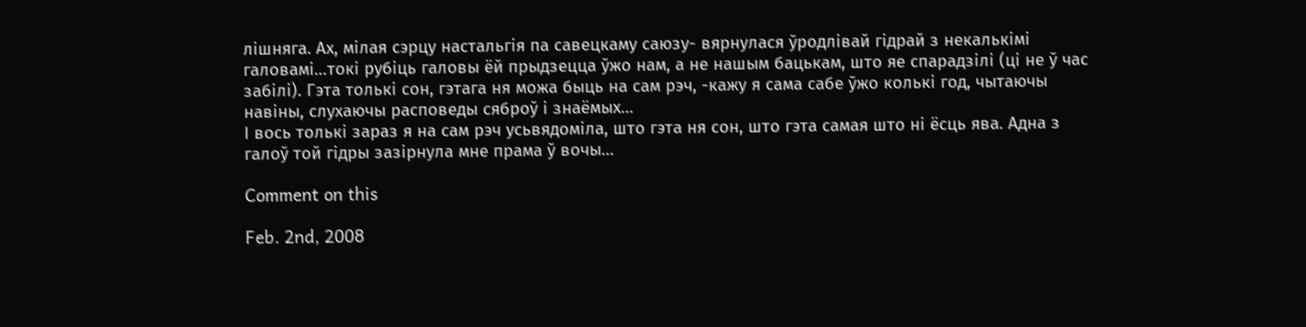лішняга. Ах, мілая сэрцу настальгія па савецкаму саюзу- вярнулася ўродлівай гідрай з некалькімі галовамі…токі рубіць галовы ёй прыдзецца ўжо нам, а не нашым бацькам, што яе спарадзілі (ці не ў час забілі). Гэта толькі сон, гэтага ня можа быць на сам рэч, -кажу я сама сабе ўжо колькі год, чытаючы навіны, слухаючы расповеды сяброў і знаёмых…
І вось толькі зараз я на сам рэч усьвядоміла, што гэта ня сон, што гэта самая што ні ёсць ява. Адна з галоў той гідры зазірнула мне прама ў вочы…

Comment on this

Feb. 2nd, 2008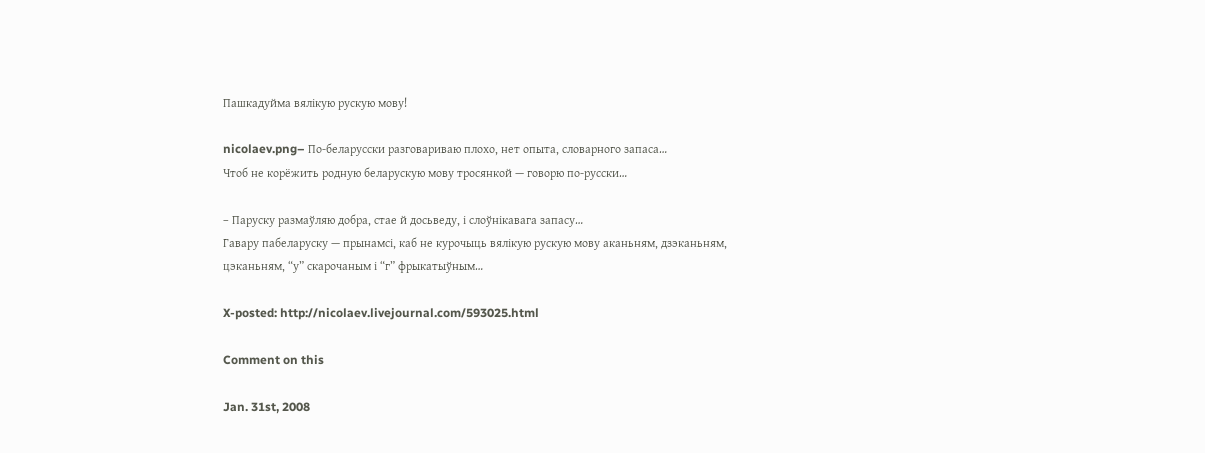Пашкадуйма вялікую рускую мову!

nicolaev.png– По-беларусски разговариваю плохо, нет опыта, словарного запаса…
Чтоб не корёжить родную беларускую мову тросянкой — говорю по-русски…

– Паруску размаўляю добра, стае й досьведу, і слоўнікавага запасу…
Гавару пабеларуску — прынамсі, каб не курочыць вялікую рускую мову аканьням, дзэканьням, цэканьням, “у” скарочаным і “г” фрыкатыўным…

X-posted: http://nicolaev.livejournal.com/593025.html

Comment on this

Jan. 31st, 2008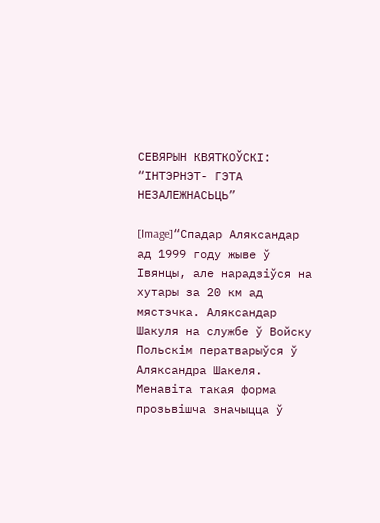СЕВЯРЫН КВЯТКОЎСКІ: “ІНТЭРНЭТ- ГЭТА НЕЗАЛЕЖНАСЬЦЬ”

[Image]“Спадар Аляксандар ад 1999 году жыве ў
Івянцы, але нарадзіўся на хутары за 20 км ад мястэчка. Аляксандар Шакуля на службе ў Войску Польскім ператварыўся ў Аляксандра Шакеля. Менавіта такая форма прозьвішча значыцца ў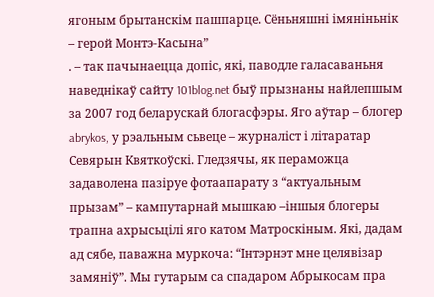ягоным брытанскім пашпарце. Сёньняшні імяніньнік – герой Монтэ-Касына”
. – так пачынаецца допіс, які, паводле галасаваньня наведнікаў сайту 101blog.net быў прызнаны найлепшым за 2007 год беларускай блогасфэры. Яго аўтар – блогер abrykos, у рэальным сьвеце – журналіст і літаратар Севярын Квяткоўскі. Гледзячы, як пераможца задаволена пазіруе фотаапарату з “актуальным прызам” – кампутарнай мышкаю –іншыя блогеры трапна ахрысьцілі яго катом Матроскіным. Які, дадам ад сябе, паважна муркоча: “Інтэрнэт мне целявізар замяніў”. Мы гутарым са спадаром Абрыкосам пра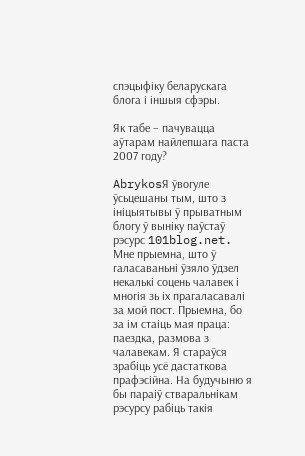спэцыфіку беларускага блога і іншыя сфэры.

Як табе – пачувацца аўтарам найлепшага паста 2007 году?

AbrykosЯ ўвогуле ўсьцешаны тым, што з ініцыятывы ў прыватным блогу ў выніку паўстаў рэсурс 101blog.net. Мне прыемна, што ў галасаваньні ўзяло ўдзел некалькі соцень чалавек і многія зь іх прагаласавалі за мой пост. Прыемна, бо за ім стаіць мая праца: паездка, размова з чалавекам. Я стараўся зрабіць усё дастаткова прафэсійна. На будучыню я бы параіў стваральнікам рэсурсу рабіць такія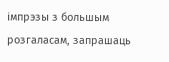імпрэзы з большым розгаласам, запрашаць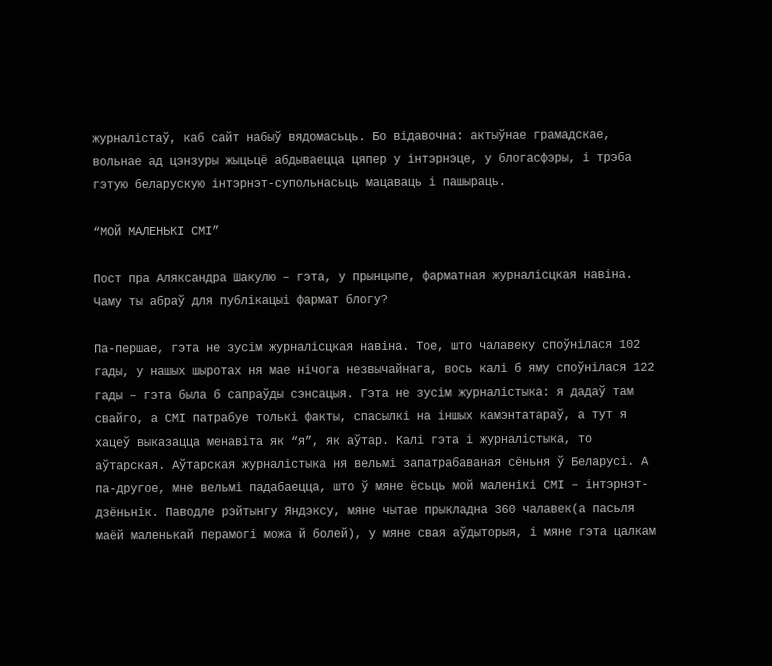журналістаў, каб сайт набыў вядомасьць. Бо відавочна: актыўнае грамадскае, вольнае ад цэнзуры жыцьцё абдываецца цяпер у інтэрнэце, у блогасфэры, і трэба гэтую беларускую інтэрнэт-супольнасьць мацаваць і пашыраць.

“МОЙ МАЛЕНЬКІ СМІ”

Пост пра Аляксандра Шакулю – гэта, у прынцыпе, фарматная журналісцкая навіна. Чаму ты абраў для публікацыі фармат блогу?

Па-першае, гэта не зусім журналісцкая навіна. Тое, што чалавеку споўнілася 102 гады, у нашых шыротах ня мае нічога незвычайнага, вось калі б яму споўнілася 122 гады – гэта была б сапраўды сэнсацыя. Гэта не зусім журналістыка: я дадаў там свайго, а СМІ патрабуе толькі факты, спасылкі на іншых камэнтатараў, а тут я хацеў выказацца менавіта як “я”, як аўтар. Калі гэта і журналістыка, то аўтарская. Аўтарская журналістыка ня вельмі запатрабаваная сёньня ў Беларусі. А па-другое, мне вельмі падабаецца, што ў мяне ёсьць мой маленікі СМІ – інтэрнэт-дзёньнік. Паводле рэйтынгу Яндэксу, мяне чытае прыкладна 360 чалавек(а пасьля маёй маленькай перамогі можа й болей), у мяне свая аўдыторыя, і мяне гэта цалкам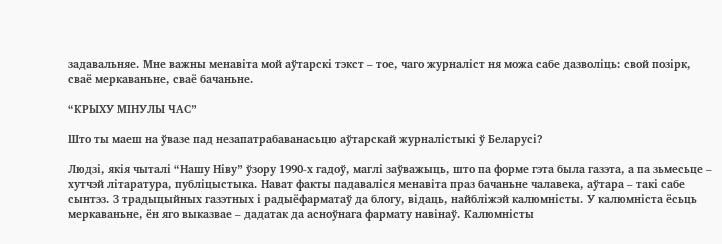задавальняе. Мне важны менавіта мой аўтарскі тэкст – тое, чаго журналіст ня можа сабе дазволіць: свой позірк, сваё меркаваньне, сваё бачаньне.

“КРЫХУ МІНУЛЫ ЧАС”

Што ты маеш на ўвазе пад незапатрабаванасьцю аўтарскай журналістыкі ў Беларусі?

Людзі, якія чыталі “Нашу Ніву” ўзору 1990-х гадоў, маглі заўважыць, што па форме гэта была газэта, а па зьмесьце – хутчэй літаратура, публіцыстыка. Нават факты падаваліся менавіта праз бачаньне чалавека, аўтара – такі сабе сынтэз. З традыцыйных газэтных і радыёфарматаў да блогу, відаць, найбліжэй калюмністы. У калюмніста ёсьць меркаваньне, ён яго выказвае – дадатак да асноўнага фармату навінаў. Калюмністы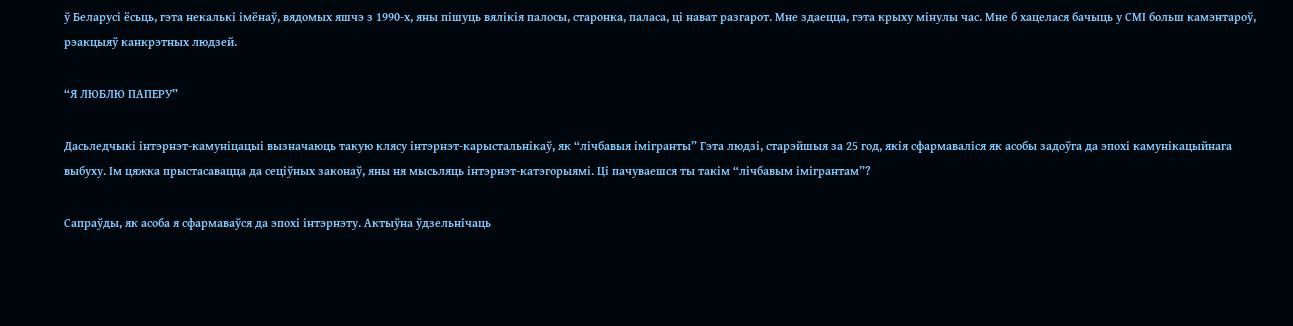ў Беларусі ёсьць, гэта некалькі імёнаў, вядомых яшчэ з 1990-х, яны пішуць вялікія палосы, старонка, паласа, ці нават разгарот. Мне здаецца, гэта крыху мінулы час. Мне б хацелася бачыць у СМІ больш камэнтароў, рэакцыяў канкрэтных людзей.

“Я ЛЮБЛЮ ПАПЕРУ”

Дасьледчыкі інтэрнэт-камуніцацыі вызначаюць такую клясу інтэрнэт-карыстальнікаў, як “лічбавыя імігранты” Гэта людзі, старэйшыя за 25 год, якія сфармаваліся як асобы задоўга да эпохі камунікацыйнага выбуху. Ім цяжка прыстасавацца да сеціўных законаў, яны ня мысьляць інтэрнэт-катэгорыямі. Ці пачуваешся ты такім “лічбавым імігрантам”?

Сапраўды, як асоба я сфармаваўся да эпохі інтэрнэту. Актыўна ўдзельнічаць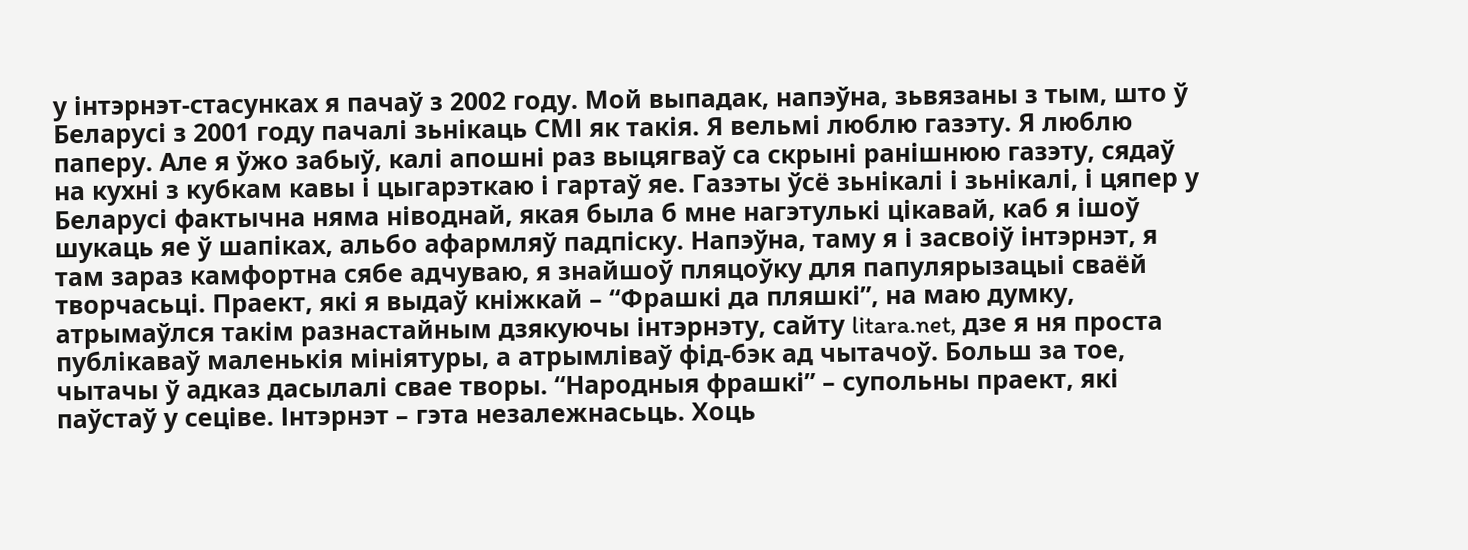у інтэрнэт-стасунках я пачаў з 2002 году. Мой выпадак, напэўна, зьвязаны з тым, што ў Беларусі з 2001 году пачалі зьнікаць СМІ як такія. Я вельмі люблю газэту. Я люблю паперу. Але я ўжо забыў, калі апошні раз выцягваў са скрыні ранішнюю газэту, сядаў на кухні з кубкам кавы і цыгарэткаю і гартаў яе. Газэты ўсё зьнікалі і зьнікалі, і цяпер у Беларусі фактычна няма ніводнай, якая была б мне нагэтулькі цікавай, каб я ішоў шукаць яе ў шапіках, альбо афармляў падпіску. Напэўна, таму я і засвоіў інтэрнэт, я там зараз камфортна сябе адчуваю, я знайшоў пляцоўку для папулярызацыі сваёй творчасьці. Праект, які я выдаў кніжкай – “Фрашкі да пляшкі”, на маю думку, атрымаўлся такім разнастайным дзякуючы інтэрнэту, сайту litara.net, дзе я ня проста публікаваў маленькія мініятуры, а атрымліваў фід-бэк ад чытачоў. Больш за тое, чытачы ў адказ дасылалі свае творы. “Народныя фрашкі” – супольны праект, які паўстаў у сеціве. Інтэрнэт – гэта незалежнасьць. Хоць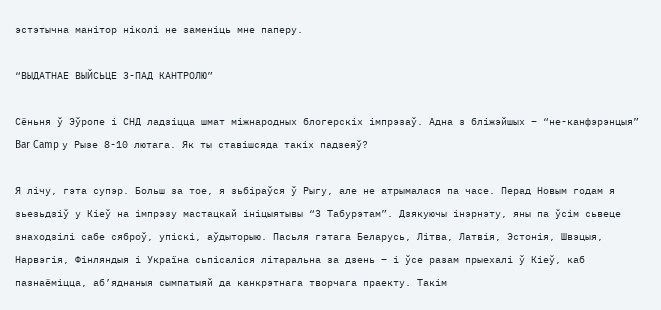эстэтычна манітор ніколі не заменіць мне паперу.

“ВЫДАТНАЕ ВЫЙСЬЦЕ З-ПАД КАНТРОЛЮ”

Сёньня ў Эўропе і СНД ладзіцца шмат міжнародных блогерскіх імпрэзаў. Адна з бліжэйшых – “не-канфэрэнцыя” Bar Camp у Рызе 8-10 лютага. Як ты ставішсяда такіх падзеяў?

Я лічу, гэта супэр. Больш за тое, я зьбіраўся ў Рыгу, але не атрымалася па часе. Перад Новым годам я зьезьдзіў у Кіеў на імпрэзу мастацкай ініцыятывы “З Табурэтам”. Дзякуючы інэрнэту, яны па ўсім сьвеце знаходзілі сабе сяброў, упіскі, аўдыторыю. Пасьля гэтага Беларусь, Літва, Латвія, Эстонія, Швэцыя, Нарвэгія, Фінляндыя і Україна сьпісаліся літаральна за дзень – і ўсе разам прыехалі ў Кіеў, каб пазнаёміцца, аб’яднаныя сымпатыяй да канкрэтнага творчага праекту. Такім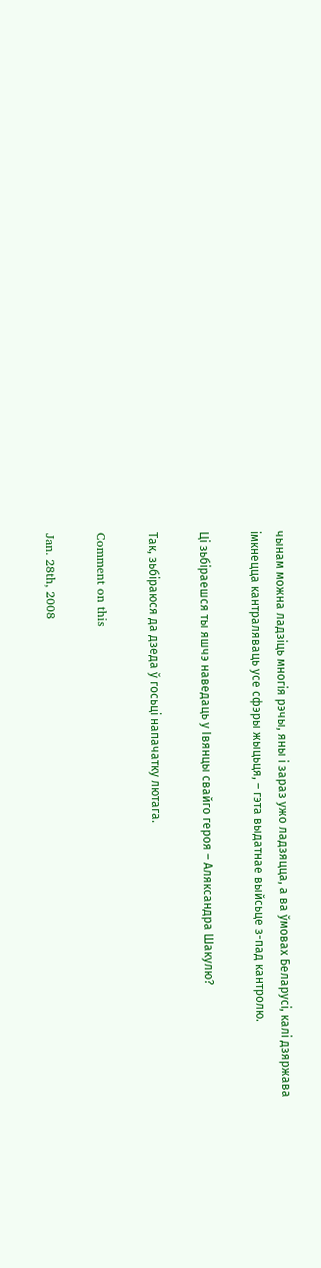чынам можна ладзіць многія рэчы, яны і зараз ужо ладзяцца, а ва ўмовах Беларусі, калі дзяржава імкнецца кантраляваць усе сфэры жыцьця, – гэта выдатнае выйсьце з-пад кантролю.

Ці зьбіраешся ты яшчэ наведаць у Івянцы свайго героя – Аляксандра Шакулю?

Так, зьбіраюся да дзеда ў госьці напачатку лютага.

Comment on this

Jan. 28th, 2008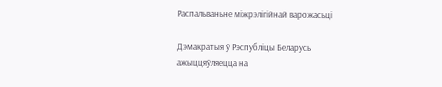Распальваньне міжрэлігійнай варожасьці

Дэмакратыя ў Рэспубліцы Беларусь ажыццяўляецца на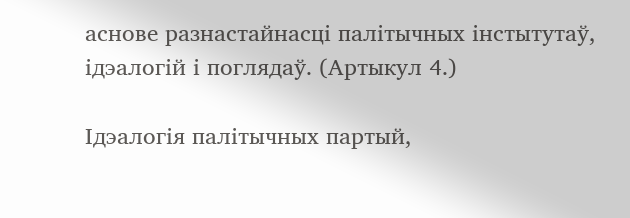аснове разнастайнасці палітычных інстытутаў, ідэалогій і поглядаў. (Артыкул 4.)

Ідэалогія палітычных партый,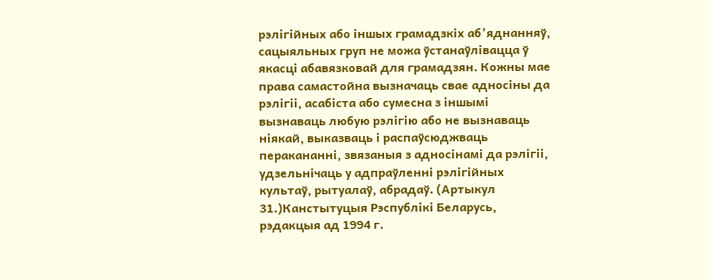рэлігійных або іншых грамадзкіх аб’яднанняў, сацыяльных груп не можа ўстанаўлівацца ў якасці абавязковай для грамадзян. Кожны мае права самастойна вызначаць свае адносіны да рэлігіі, асабіста або сумесна з іншымі вызнаваць любую рэлігію або не вызнаваць ніякай, выказваць і распаўсюджваць перакананні, звязаныя з адносінамі да рэлігіі, удзельнічаць у адпраўленні рэлігійных культаў, рытуалаў, абрадаў. (Артыкул 31.)Канстытуцыя Рэспублікі Беларусь,
рэдакцыя ад 1994 г.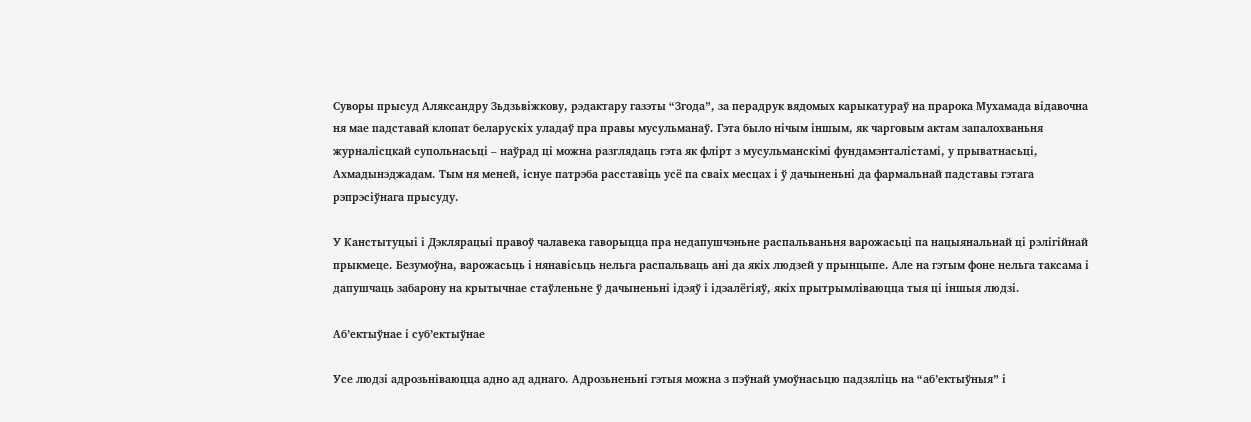Суворы прысуд Аляксандру Зьдзьвіжкову, рэдактару газэты “Згода”, за перадрук вядомых карыкатураў на прарока Мухамада відавочна ня мае падставай клопат беларускіх уладаў пра правы мусульманаў. Гэта было нічым іншым, як чарговым актам запалохваньня журналісцкай супольнасьці – наўрад ці можна разглядаць гэта як флірт з мусульманскімі фундамэнталістамі, у прыватнасьці, Ахмадынэджадам. Тым ня меней, існуе патрэба расставіць усё па сваіх месцах і ў дачыненьні да фармальнай падставы гэтага рэпрэсіўнага прысуду.

У Канстытуцыі і Дэклярацыі правоў чалавека гаворыцца пра недапушчэньне распальваньня варожасьці па нацыянальнай ці рэлігійнай прыкмеце. Безумоўна, варожасьць і нянавісьць нельга распальваць ані да якіх людзей у прынцыпе. Але на гэтым фоне нельга таксама і дапушчаць забарону на крытычнае стаўленьне ў дачыненьні ідэяў і ідэалёгіяў, якіх прытрымліваюцца тыя ці іншыя людзі.

Аб’ектыўнае і суб’ектыўнае

Усе людзі адрозьніваюцца адно ад аднаго. Адрозьненьні гэтыя можна з пэўнай умоўнасьцю падзяліць на “аб’ектыўныя” і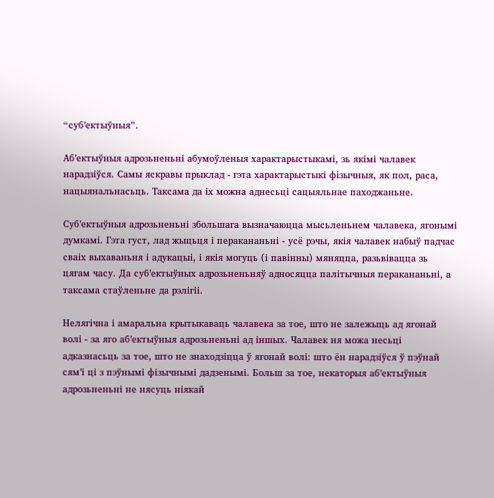“суб’ектыўныя”.

Аб’ектыўныя адрозьненьні абумоўленыя характарыстыкамі, зь якімі чалавек нарадзіўся. Самы яскравы прыклад - гэта характарыстыкі фізычныя, як пол, раса, нацыянальнасьць. Таксама да іх можна аднесьці сацыяльнае паходжаньне.

Суб’ектыўныя адрозьненьні збольшага вызначаюцца мысьленьнем чалавека, ягонымі думкамі. Гэта густ, лад жыцьця і перакананьні - усё рэчы, якія чалавек набыў падчас сваіх выхаваньня і адукацыі, і якія могуць (і павінны) мяняцца, разьвівацца зь цягам часу. Да суб’ектыўных адрозьненьняў адносяцца палітычныя перакананьні, а таксама стаўленьне да рэлігіі.

Нелягічна і амаральна крытыкаваць чалавека за тое, што не залежыць ад ягонай волі - за яго аб’ектыўныя адрозьненьні ад іншых. Чалавек ня можа несьці адказнасьць за тое, што не знаходзіцца ў ягонай волі: што ён нарадзіўся ў пэўнай сям’і ці з пэўнымі фізычнымі дадзенымі. Больш за тое, некаторыя аб’ектыўныя адрозьненьні не нясуць ніякай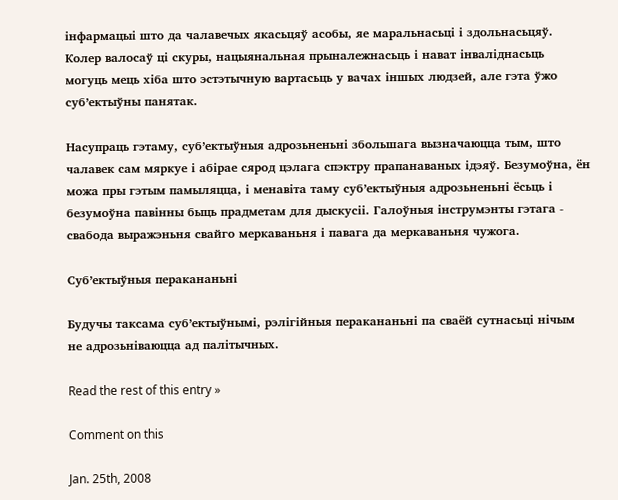інфармацыі што да чалавечых якасьцяў асобы, яе маральнасьці і здольнасьцяў. Колер валосаў ці скуры, нацыянальная прыналежнасьць і нават інваліднасьць могуць мець хіба што эстэтычную вартасьць у вачах іншых людзей, але гэта ўжо суб’ектыўны панятак.

Насупраць гэтаму, суб’ектыўныя адрозьненьні збольшага вызначаюцца тым, што чалавек сам мяркуе і абірае сярод цэлага спэктру прапанаваных ідэяў. Безумоўна, ён можа пры гэтым памыляцца, і менавіта таму суб’ектыўныя адрозьненьні ёсьць і безумоўна павінны быць прадметам для дыскусіі. Галоўныя інструмэнты гэтага - свабода выражэньня свайго меркаваньня і павага да меркаваньня чужога.

Суб’ектыўныя перакананьні

Будучы таксама суб’ектыўнымі, рэлігійныя перакананьні па сваёй сутнасьці нічым не адрозьніваюцца ад палітычных.

Read the rest of this entry »

Comment on this

Jan. 25th, 2008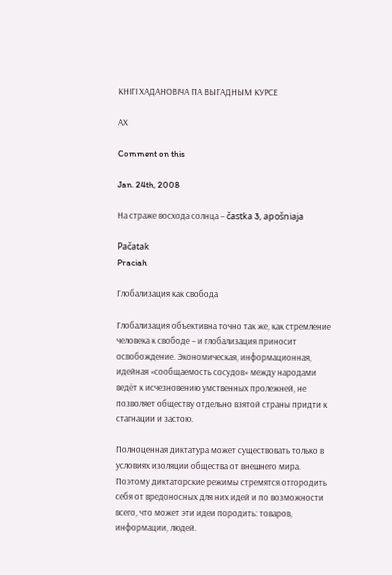КНІГІ ХАДАНОВІЧА ПА ВЫГАДНЫМ КУРСЕ

АХ

Comment on this

Jan. 24th, 2008

На страже восхода солнца – častka 3, apošniaja

Pačatak
Praciah

Глобализация как свобода

Глобализация объективна точно так же, как стремление человека к свободе – и глобализация приносит освобождение. Экономическая, информационная, идейная «сообщаемость сосудов» между народами ведёт к исчезновению умственных пролежней, не позволяет обществу отдельно взятой страны придти к стагнации и застою.

Полноценная диктатура может существовать только в условиях изоляции общества от внешнего мира. Поэтому диктаторские режимы стремятся отгородить себя от вредоносных для них идей и по возможности всего, что может эти идеи породить: товаров, информации, людей.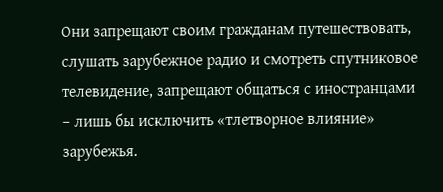Они запрещают своим гражданам путешествовать, слушать зарубежное радио и смотреть спутниковое телевидение, запрещают общаться с иностранцами – лишь бы исключить «тлетворное влияние» зарубежья.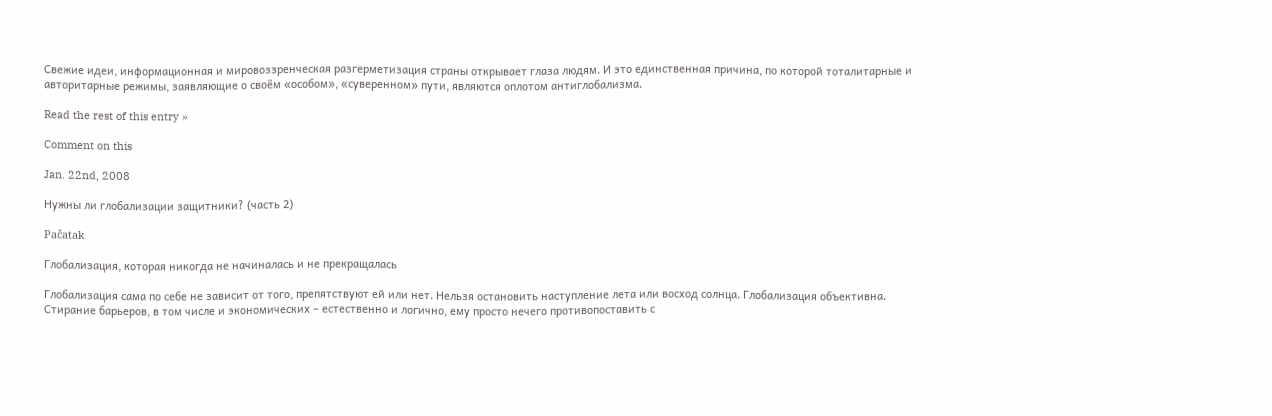Свежие идеи, информационная и мировоззренческая разгерметизация страны открывает глаза людям. И это единственная причина, по которой тоталитарные и авторитарные режимы, заявляющие о своём «особом», «суверенном» пути, являются оплотом антиглобализма.

Read the rest of this entry »

Comment on this

Jan. 22nd, 2008

Нужны ли глобализации защитники? (часть 2)

Pačatak

Глобализация, которая никогда не начиналась и не прекращалась

Глобализация сама по себе не зависит от того, препятствуют ей или нет. Нельзя остановить наступление лета или восход солнца. Глобализация объективна. Стирание барьеров, в том числе и экономических – естественно и логично, ему просто нечего противопоставить с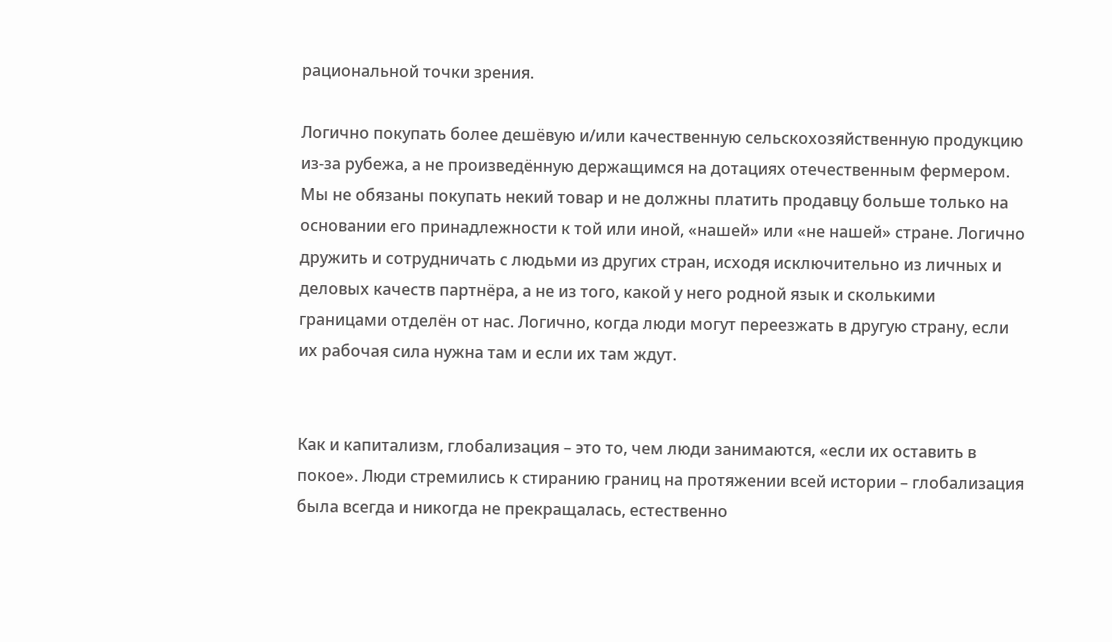рациональной точки зрения.

Логично покупать более дешёвую и/или качественную сельскохозяйственную продукцию из-за рубежа, а не произведённую держащимся на дотациях отечественным фермером. Мы не обязаны покупать некий товар и не должны платить продавцу больше только на основании его принадлежности к той или иной, «нашей» или «не нашей» стране. Логично дружить и сотрудничать с людьми из других стран, исходя исключительно из личных и деловых качеств партнёра, а не из того, какой у него родной язык и сколькими границами отделён от нас. Логично, когда люди могут переезжать в другую страну, если их рабочая сила нужна там и если их там ждут.


Как и капитализм, глобализация – это то, чем люди занимаются, «если их оставить в покое». Люди стремились к стиранию границ на протяжении всей истории – глобализация была всегда и никогда не прекращалась, естественно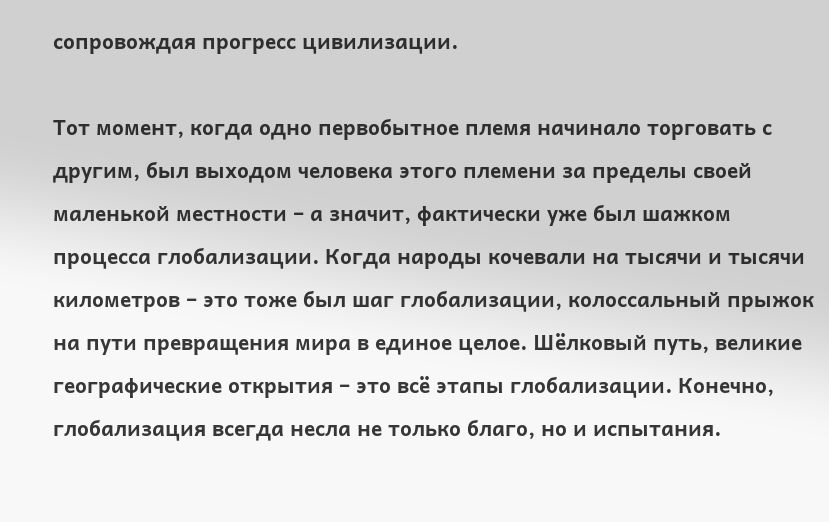сопровождая прогресс цивилизации.

Тот момент, когда одно первобытное племя начинало торговать с другим, был выходом человека этого племени за пределы своей маленькой местности – а значит, фактически уже был шажком процесса глобализации. Когда народы кочевали на тысячи и тысячи километров – это тоже был шаг глобализации, колоссальный прыжок на пути превращения мира в единое целое. Шёлковый путь, великие географические открытия – это всё этапы глобализации. Конечно, глобализация всегда несла не только благо, но и испытания.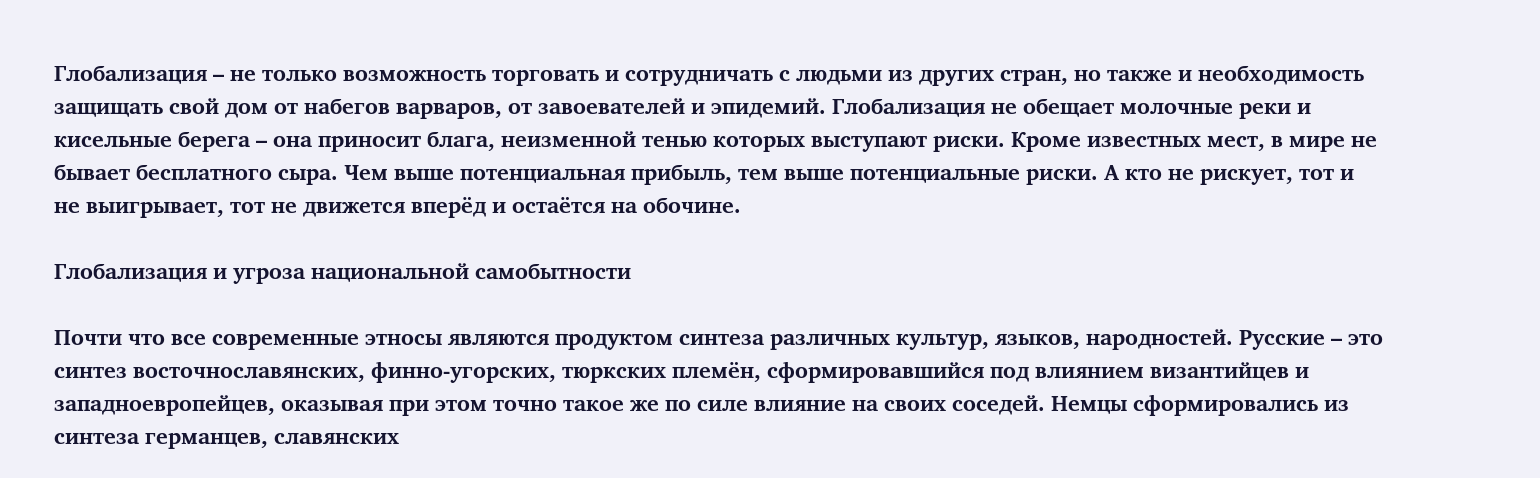Глобализация – не только возможность торговать и сотрудничать с людьми из других стран, но также и необходимость защищать свой дом от набегов варваров, от завоевателей и эпидемий. Глобализация не обещает молочные реки и кисельные берега – она приносит блага, неизменной тенью которых выступают риски. Кроме известных мест, в мире не бывает бесплатного сыра. Чем выше потенциальная прибыль, тем выше потенциальные риски. А кто не рискует, тот и не выигрывает, тот не движется вперёд и остаётся на обочине.

Глобализация и угроза национальной самобытности

Почти что все современные этносы являются продуктом синтеза различных культур, языков, народностей. Русские – это синтез восточнославянских, финно-угорских, тюркских племён, сформировавшийся под влиянием византийцев и западноевропейцев, оказывая при этом точно такое же по силе влияние на своих соседей. Немцы сформировались из синтеза германцев, славянских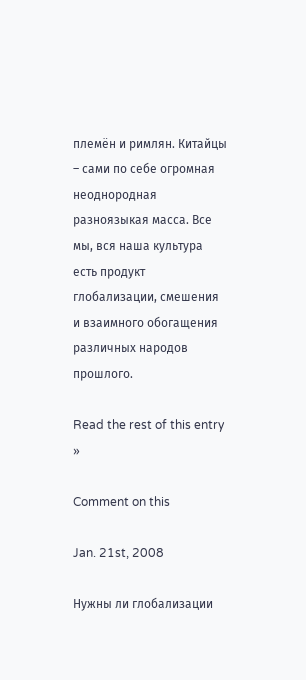племён и римлян. Китайцы – сами по себе огромная неоднородная разноязыкая масса. Все мы, вся наша культура есть продукт глобализации, смешения и взаимного обогащения различных народов прошлого.

Read the rest of this entry »

Comment on this

Jan. 21st, 2008

Нужны ли глобализации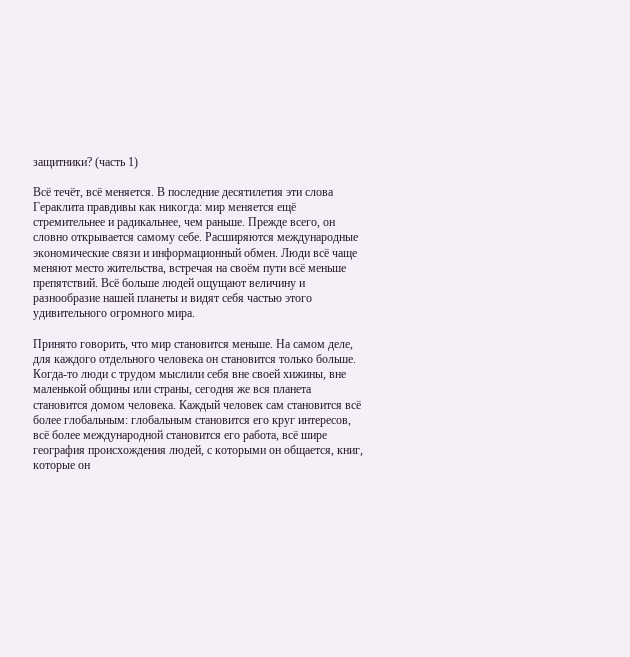защитники? (часть 1)

Всё течёт, всё меняется. В последние десятилетия эти слова Гераклита правдивы как никогда: мир меняется ещё стремительнее и радикальнее, чем раньше. Прежде всего, он словно открывается самому себе. Расширяются международные экономические связи и информационный обмен. Люди всё чаще меняют место жительства, встречая на своём пути всё меньше препятствий. Всё больше людей ощущают величину и разнообразие нашей планеты и видят себя частью этого удивительного огромного мира.

Принято говорить, что мир становится меньше. На самом деле, для каждого отдельного человека он становится только больше. Когда-то люди с трудом мыслили себя вне своей хижины, вне маленькой общины или страны, сегодня же вся планета становится домом человека. Каждый человек сам становится всё более глобальным: глобальным становится его круг интересов, всё более международной становится его работа, всё шире география происхождения людей, с которыми он общается, книг, которые он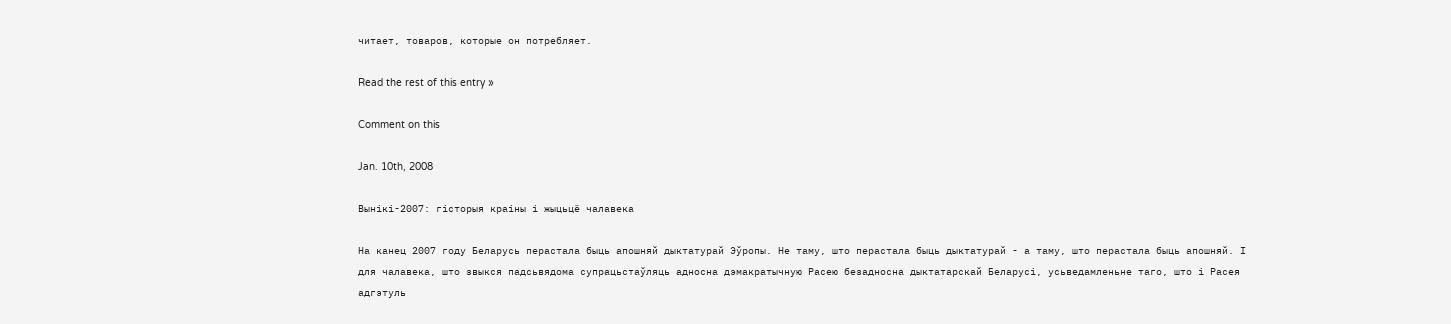читает, товаров, которые он потребляет.

Read the rest of this entry »

Comment on this

Jan. 10th, 2008

Вынікі-2007: гісторыя краіны і жыцьцё чалавека

На канец 2007 году Беларусь перастала быць апошняй дыктатурай Эўропы. Не таму, што перастала быць дыктатурай - а таму, што перастала быць апошняй. І для чалавека, што звыкся падсьвядома супрацьстаўляць адносна дэмакратычную Расею безадносна дыктатарскай Беларусі, усьведамленьне таго, што і Расея адгэтуль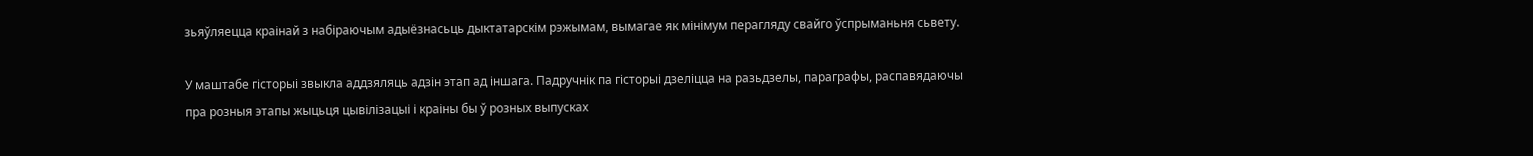зьяўляецца краінай з набіраючым адыёзнасьць дыктатарскім рэжымам, вымагае як мінімум перагляду свайго ўспрыманьня сьвету.

У маштабе гісторыі звыкла аддзяляць адзін этап ад іншага. Падручнік па гісторыі дзеліцца на разьдзелы, параграфы, распавядаючы пра розныя этапы жыцьця цывілізацыі і краіны бы ў розных выпусках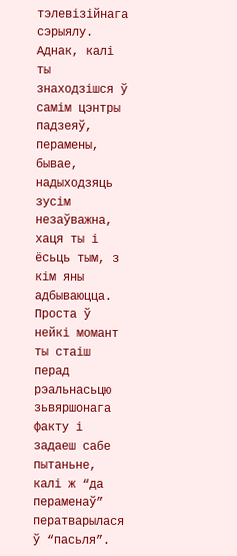тэлевізійнага сэрыялу. Аднак, калі ты знаходзішся ў самім цэнтры падзеяў, перамены, бывае, надыходзяць зусім незаўважна, хаця ты і ёсьць тым, з кім яны адбываюцца. Проста ў нейкі момант ты стаіш перад рэальнасьцю зьвяршонага факту і задаеш сабе пытаньне, калі ж “да пераменаў” ператварылася ў “пасьля”.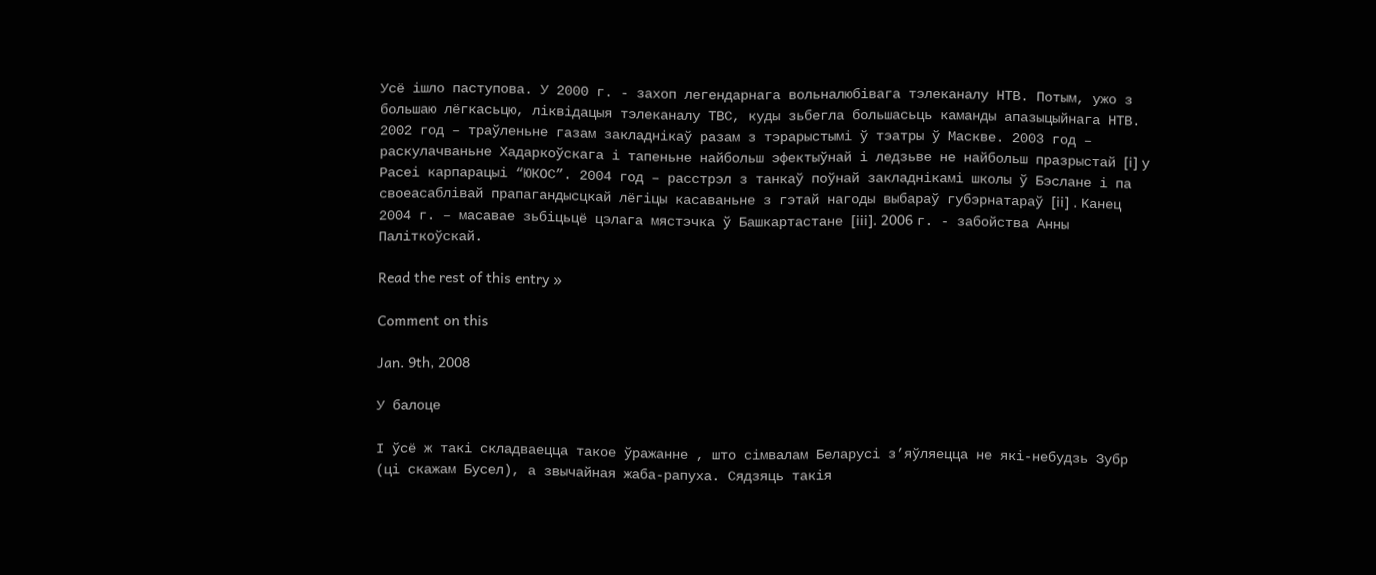Усё ішло паступова. У 2000 г. - захоп легендарнага вольналюбівага тэлеканалу НТВ. Потым, ужо з большаю лёгкасьцю, ліквідацыя тэлеканалу ТВС, куды зьбегла большасьць каманды апазыцыйнага НТВ. 2002 год – траўленьне газам закладнікаў разам з тэрарыстымі ў тэатры ў Маскве. 2003 год – раскулачваньне Хадаркоўскага і тапеньне найбольш эфектыўнай і ледзьве не найбольш празрыстай [i] у Расеі карпарацыі “ЮКОС”. 2004 год – расстрэл з танкаў поўнай закладнікамі школы ў Бэслане і па своеасаблівай прапагандысцкай лёгіцы касаваньне з гэтай нагоды выбараў губэрнатараў [ii] . Канец 2004 г. – масавае зьбіцьцё цэлага мястэчка ў Башкартастане [iii]. 2006 г. - забойства Анны Паліткоўскай.

Read the rest of this entry »

Comment on this

Jan. 9th, 2008

У балоце

І ўсё ж такі складваецца такое ўражанне , што сімвалам Беларусі з’яўляецца не які-небудзь Зубр (ці скажам Бусел), а звычайная жаба-рапуха. Сядзяць такія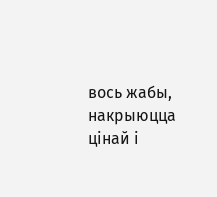вось жабы, накрыюцца цінай і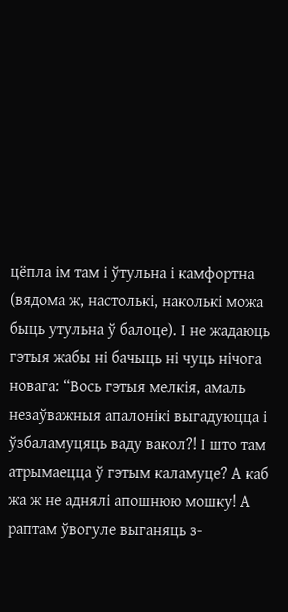цёпла ім там і ўтульна і камфортна (вядома ж, настолькі, наколькі можа быць утульна ў балоце). І не жадаюць гэтыя жабы ні бачыць ні чуць нічога новага: “Вось гэтыя мелкія, амаль незаўважныя апалонікі выгадуюцца і ўзбаламуцяць ваду вакол?! І што там атрымаецца ў гэтым каламуце? А каб жа ж не аднялі апошнюю мошку! А раптам ўвогуле выганяць з-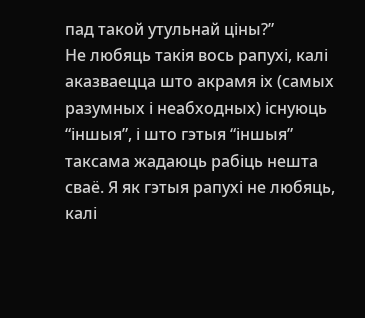пад такой утульнай ціны?”
Не любяць такія вось рапухі, калі аказваецца што акрамя іх (самых разумных і неабходных) існуюць “іншыя”, і што гэтыя “іншыя” таксама жадаюць рабіць нешта сваё. Я як гэтыя рапухі не любяць, калі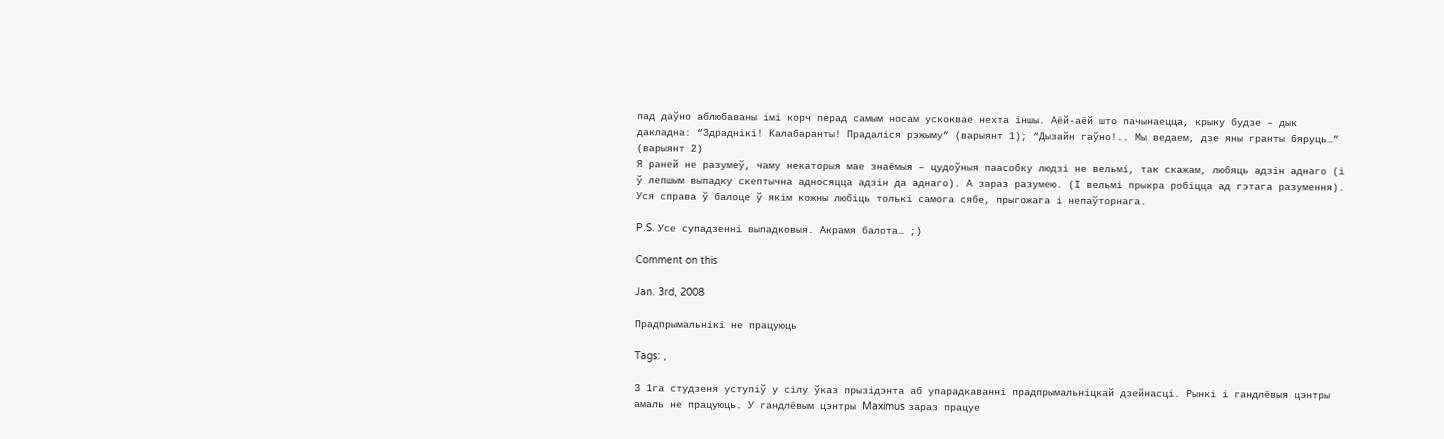пад даўно аблюбаваны імі корч перад самым носам ускоквае нехта іншы. Аёй-аёй што пачынаецца, крыку будзе – дык дакладна: “Здраднікі! Калабаранты! Прадаліся рэжыму” (варыянт 1); “Дызайн гаўно!.. Мы ведаем, дзе яны гранты бяруць…” (варыянт 2)
Я раней не разумеў, чаму некаторыя мае знаёмыя – цудоўныя паасобку людзі не вельмі, так скажам, любяць адзін аднаго (і ў лепшым выпадку скептычна адносяцца адзін да аднаго). А зараз разумею. (І вельмі прыкра робіцца ад гэтага разумення). Уся справа ў балоце ў якім кожны любіць толькі самога сябе, прыгожага і непаўторнага.

P.S. Усе супадзенні выпадковыя. Акрамя балота… ;)

Comment on this

Jan. 3rd, 2008

Прадпрымальнікі не працуюць

Tags: ,

З 1га студзеня уступіў у сілу ўказ прызідэнта аб упарадкаванні прадпрымальніцкай дзейнасці. Рынкі і гандлёвыя цэнтры амаль не працуюць. У гандлёвым цэнтры Maximus зараз працуе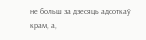не больш за дзесяць адсоткаў крам, а,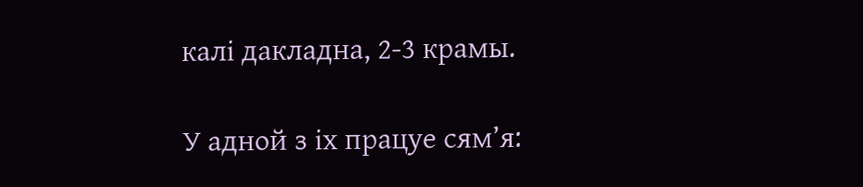калі дакладна, 2-3 крамы.

У адной з іх працуе сям’я: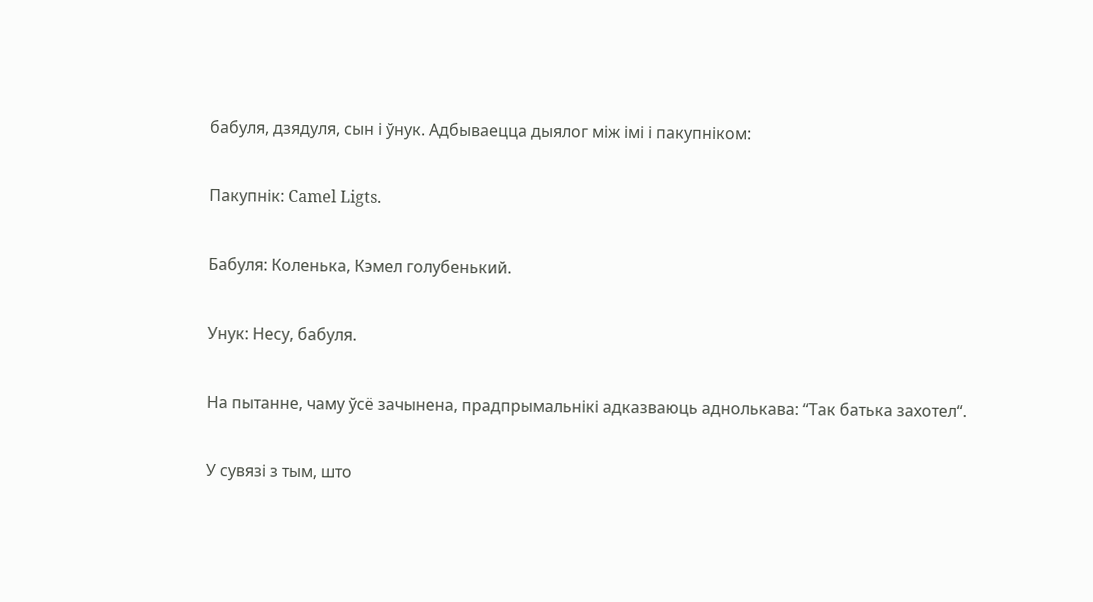бабуля, дзядуля, сын і ўнук. Адбываецца дыялог між імі і пакупніком:

Пакупнік: Camel Ligts.

Бабуля: Коленька, Кэмел голубенький.

Унук: Несу, бабуля.

На пытанне, чаму ўсё зачынена, прадпрымальнікі адказваюць аднолькава: “Так батька захотел“.

У сувязі з тым, што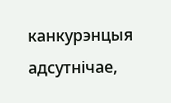канкурэнцыя адсутнічае,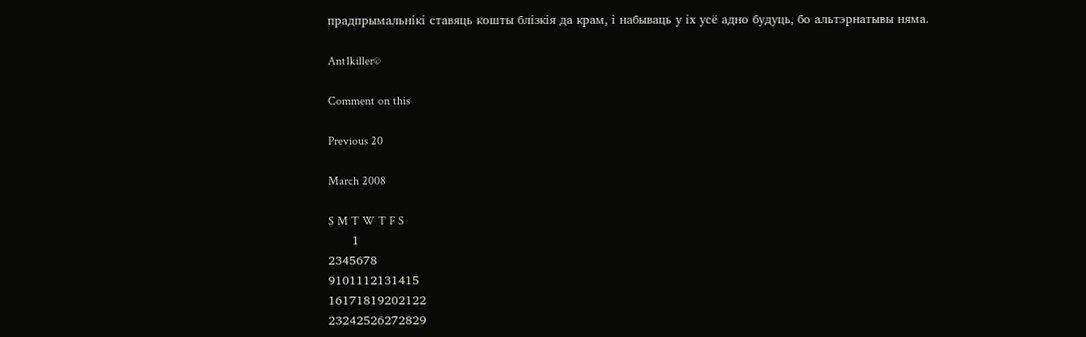прадпрымальнікі ставяць кошты блізкія да крам, і набываць у іх усё адно будуць, бо альтэрнатывы няма.

Ant1killer©

Comment on this

Previous 20

March 2008

S M T W T F S
      1
2345678
9101112131415
16171819202122
23242526272829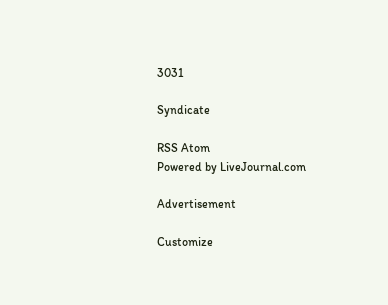3031

Syndicate

RSS Atom
Powered by LiveJournal.com

Advertisement

Customize